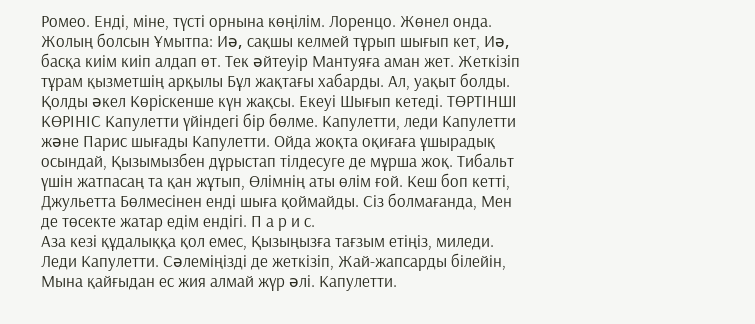Ромео. Енді, міне, түсті орнына көңілім. Лоренцо. Жөнел онда. Жолың болсын Ұмытпа: Иə, сақшы келмей тұрып шығып кет, Иə, басқа киім киіп алдап өт. Тек əйтеуір Мантуяға аман жет. Жеткізіп тұрам қызметшің арқылы Бұл жақтағы хабарды. Ал, уақыт болды. Қолды əкел Көріскенше күн жақсы. Екеуі Шығып кетеді. ТӨРТІНШІ КӨРІНІС Капулетти үйіндегі бір бөлме. Капулетти, леди Капулетти жəне Парис шығады Капулетти. Ойда жоқта оқиғаға ұшырадық осындай, Қызымызбен дұрыстап тілдесуге де мұрша жоқ. Тибальт үшін жатпасаң та қан жұтып, Өлімнің аты өлім ғой. Кеш боп кетті, Джульетта Бөлмесінен енді шыға қоймайды. Сіз болмағанда, Мен де төсекте жатар едім ендігі. П а р и с.
Аза кезі құдалыққа қол емес, Қызыңызға тағзым етіңіз, миледи. Леди Капулетти. Сəлеміңізді де жеткізіп, Жай-жапсарды білейін, Мына қайғыдан ес жия алмай жүр əлі. Капулетти.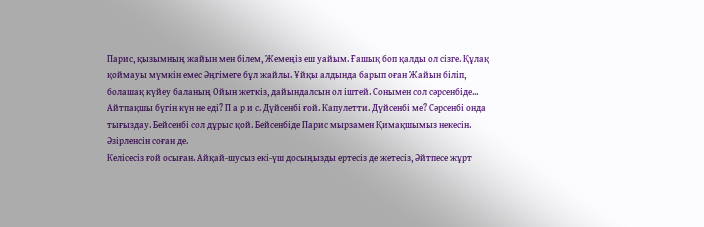Парис, қызымның жайын мен білем, Жемеңіз еш уайым. Ғашық боп қалды ол сізге. Құлақ қоймауы мүмкін емес Əңгімеге бұл жайлы. Ұйқы алдында барып оған Жайын біліп, болашақ күйеу баланың Ойын жеткіз, дайындалсын ол іштей. Сонымен сол сəрсенбіде... Айтпақшы бүгін күн не еді? П а р и с. Дүйсенбі ғой. Капулетти. Дүйсенбі ме? Сəрсенбі онда тығыздау. Бейсенбі сол дұрыс қой. Бейсенбіде Парис мырзамен Қимақшымыз некесін. Əзірленсін соған де.
Келісесіз ғой осыған. Айқай-шусыз екі-үш досыңызды ертесіз де жетесіз, Əйтпесе жұрт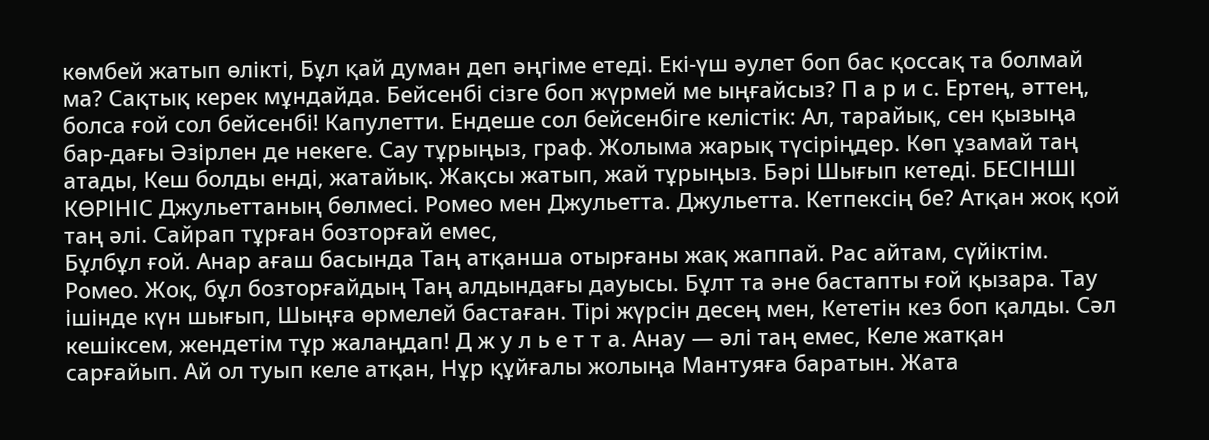көмбей жатып өлікті, Бұл қай думан деп əңгіме етеді. Екі-үш əулет боп бас қоссақ та болмай ма? Сақтық керек мұндайда. Бейсенбі сізге боп жүрмей ме ыңғайсыз? П а р и с. Ертең, əттең, болса ғой сол бейсенбі! Капулетти. Ендеше сол бейсенбіге келістік: Ал, тарайық, сен қызыңа бар-дағы Əзірлен де некеге. Сay тұрыңыз, граф. Жолыма жарық түсіріңдер. Көп ұзамай таң атады, Кеш болды енді, жатайық. Жақсы жатып, жай тұрыңыз. Бəрі Шығып кетеді. БЕСІНШІ КӨРІНІС Джульеттаның бөлмесі. Ромео мен Джульетта. Джульетта. Кетпексің бе? Атқан жоқ қой таң əлі. Сайрап тұрған бозторғай емес,
Бұлбұл ғой. Анар ағаш басында Таң атқанша отырғаны жақ жаппай. Рас айтам, сүйіктім. Ромео. Жоқ, бұл бозторғайдың Таң алдындағы дауысы. Бұлт та əне бастапты ғой қызара. Тау ішінде күн шығып, Шыңға өрмелей бастаған. Тірі жүрсін десең мен, Кететін кез боп қалды. Сəл кешіксем, жендетім тұр жалаңдап! Д ж у л ь е т т а. Анау — əлі таң емес, Келе жатқан сарғайып. Ай ол туып келе атқан, Нұр құйғалы жолыңа Мантуяға баратын. Жата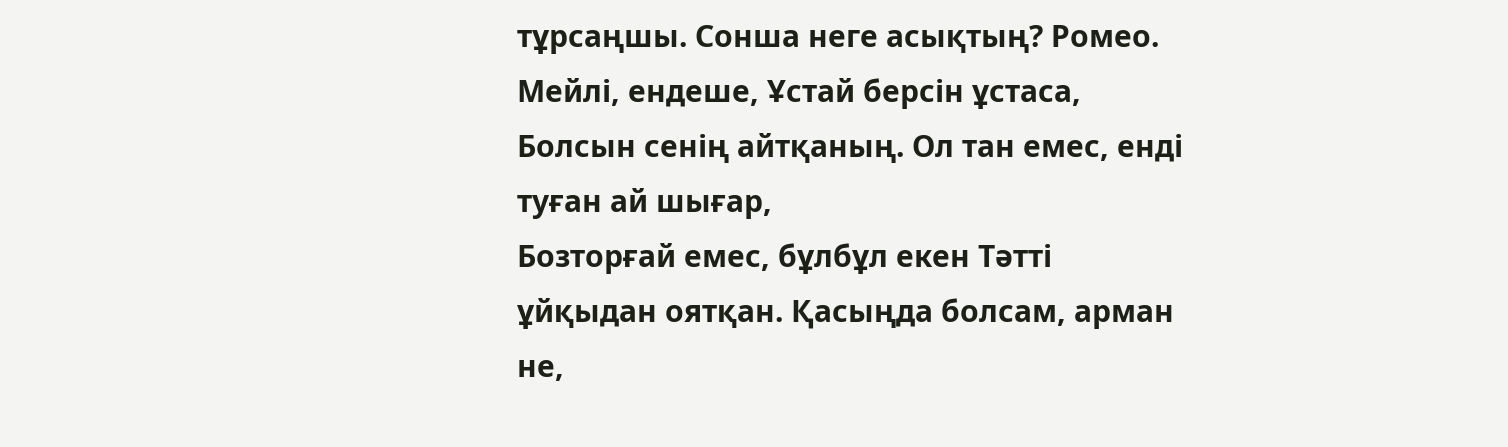тұрсаңшы. Сонша неге асықтың? Ромео. Мейлі, ендеше, Ұстай берсін ұстаса, Болсын сенің айтқаның. Ол тан емес, енді туған ай шығар,
Бозторғай емес, бұлбұл екен Тəтті ұйқыдан оятқан. Қасыңда болсам, арман не,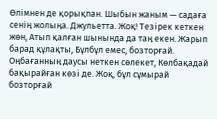Өлімнен де қорықпан. Шыбын жаным — садаға сенің жолыңа. Джульетта. Жоқ! Тезірек кеткен жөн, Атып қалған шынында да таң екен. Жарып барад құлақты, Бұлбұл емес, бозторғай. Оңбағанның даусы неткен сөлекет, Көлбақадай бақырайған көзі де. Жоқ, бұл сұмырай бозторғай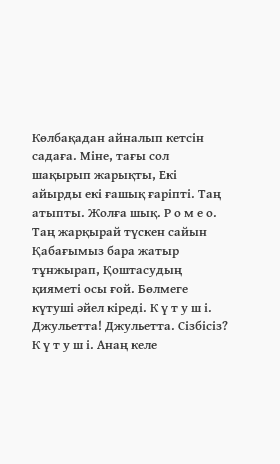Көлбақадан айналып кетсін садаға. Міне, тағы сол шақырып жарықты, Екі айырды екі ғашық ғаріпті. Таң атыпты. Жолға шық. Р о м е о. Таң жарқырай түскен сайын Қабағымыз бара жатыр тұнжырап, Қоштасудың қияметі осы ғой. Бөлмеге күтуші əйел кіреді. К ү т у ш і. Джульетта! Джульетта. Сізбісіз?
К ү т у ш і. Анаң келе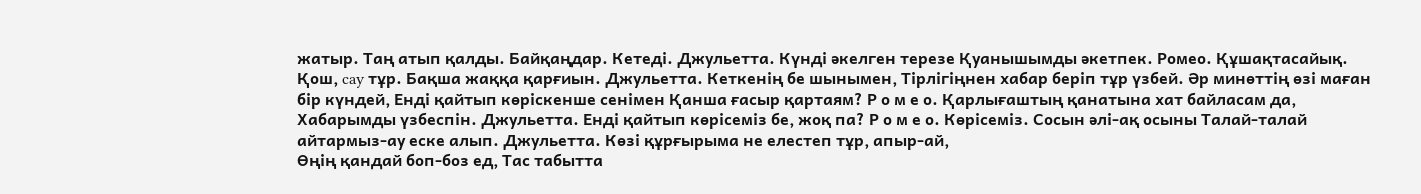жатыр. Таң атып қалды. Байқаңдар. Кетеді. Джульетта. Күнді əкелген терезе Қуанышымды əкетпек. Ромео. Құшақтасайық. Қош, cay тұр. Бақша жаққа қарғиын. Джульетта. Кеткенің бе шынымен, Тірлігіңнен хабар беріп тұр үзбей. Əр минөттің өзі маған бір күндей, Енді қайтып көріскенше сенімен Қанша ғасыр қартаям? Р о м е о. Қарлығаштың қанатына хат байласам да, Хабарымды үзбеспін. Джульетта. Енді қайтып көрісеміз бе, жоқ па? Р о м е о. Көрісеміз. Сосын əлі-ақ осыны Талай-талай айтармыз-ау еске алып. Джульетта. Көзі құрғырыма не елестеп тұр, апыр-ай,
Өңің қандай боп-боз ед, Тас табытта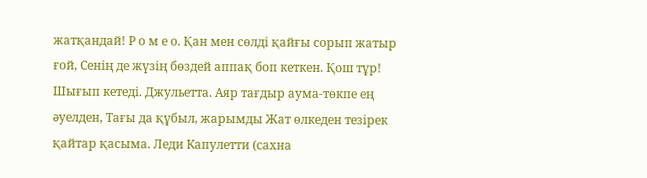жатқандай! Р о м е о. Қан мен сөлді қайғы сорып жатыр ғой, Сенің де жүзің бөздей аппақ боп кеткен. Қош тұр! Шығып кетеді. Джульетта. Аяр тағдыр аума-төкпе ең əуелден, Тағы да құбыл, жарымды Жат өлкеден тезірек қайтар қасыма. Леди Капулетти (сахна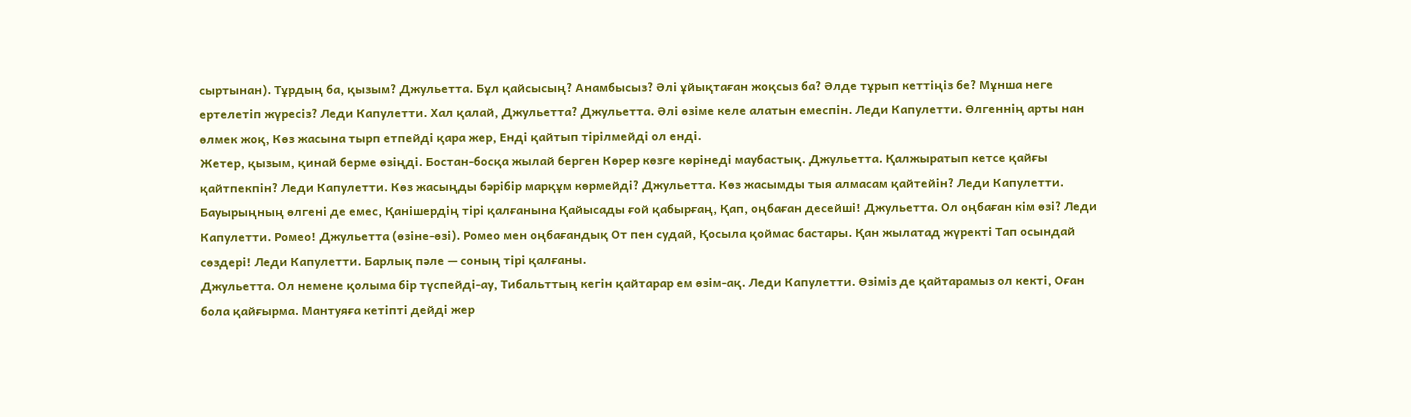сыртынан). Тұрдың ба, қызым? Джульетта. Бұл қайсысың? Анамбысыз? Əлі ұйықтаған жоқсыз ба? Əлде тұрып кеттіңіз бе? Мұнша неге ертелетіп жүресіз? Леди Капулетти. Хал қалай, Джульетта? Джульетта. Əлі өзіме келе алатын емеспін. Леди Капулетти. Өлгеннің арты нан өлмек жоқ, Көз жасына тырп етпейді қара жер, Енді қайтып тірілмейді ол енді.
Жетер, қызым, қинай берме өзіңді. Бостан-босқа жылай берген Көрер көзге көрінеді маубастық. Джульетта. Қалжыратып кетсе қайғы қайтпекпін? Леди Капулетти. Көз жасыңды бəрібір марқұм көрмейді? Джульетта. Көз жасымды тыя алмасам қайтейін? Леди Капулетти. Бауырыңның өлгені де емес, Қанішердің тірі қалғанына Қайысады ғой қабырғаң, Қап, оңбаған десейші! Джульетта. Ол оңбаған кім өзі? Леди Капулетти. Ромео! Джульетта (өзіне-өзі). Ромео мен оңбағандық От пен судай, Қосыла қоймас бастары. Қан жылатад жүректі Taп осындай сөздері! Леди Капулетти. Барлық пəле — соның тірі қалғаны.
Джульетта. Ол немене қолыма бір түспейді-ау, Тибальттың кегін қайтарар ем өзім-ақ. Леди Капулетти. Өзіміз де қайтарамыз ол кекті, Оған бола қайғырма. Мантуяға кетіпті дейді жер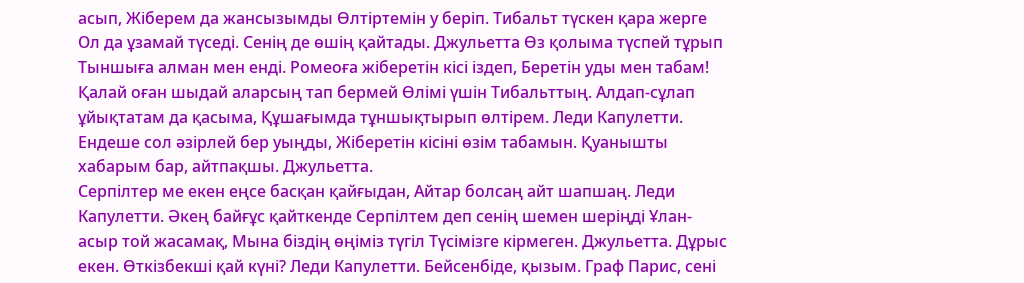асып, Жіберем да жансызымды Өлтіртемін у беріп. Тибальт түскен қара жерге Ол да ұзамай түседі. Сенің де өшің қайтады. Джульетта Өз қолыма түспей тұрып Тыншыға алман мен енді. Ромеоға жіберетін кісі іздеп, Беретін уды мен табам! Қалай оған шыдай аларсың тап бермей Өлімі үшін Тибальттың. Алдап-сұлап ұйықтатам да қасыма, Құшағымда тұншықтырып өлтірем. Леди Капулетти. Ендеше сол əзірлей бер уыңды, Жіберетін кісіні өзім табамын. Қуанышты хабарым бар, айтпақшы. Джульетта.
Серпілтер ме екен еңсе басқан қайғыдан, Айтар болсаң айт шапшаң. Леди Капулетти. Əкең байғұс қайткенде Серпілтем деп сенің шемен шеріңді Ұлан-асыр той жасамақ, Мына біздің өңіміз түгіл Түсімізге кірмеген. Джульетта. Дұрыс екен. Өткізбекші қай күні? Леди Капулетти. Бейсенбіде, қызым. Граф Парис, сені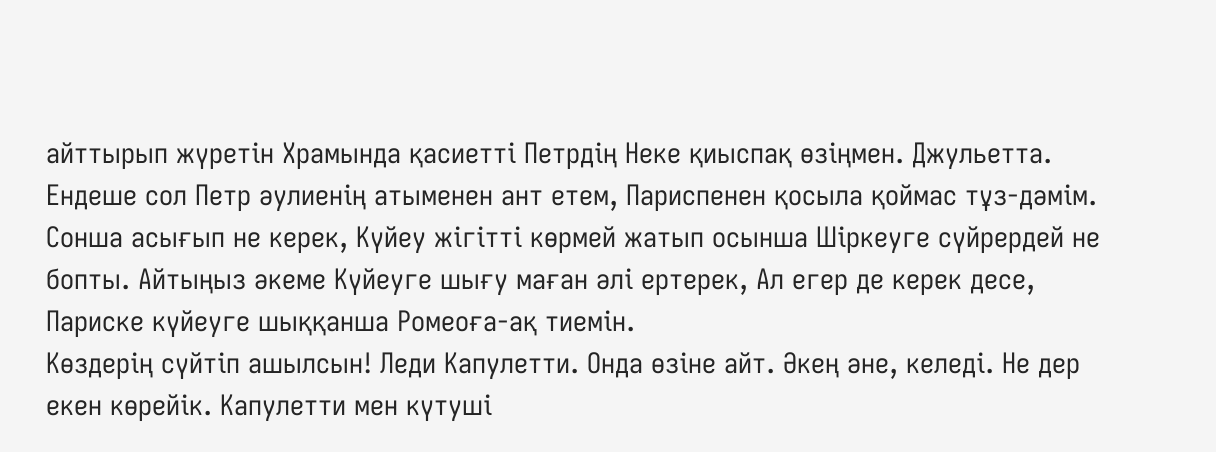айттырып жүретін Храмында қасиетті Петрдің Неке қиыспақ өзіңмен. Джульетта. Ендеше сол Петр əулиенің атыменен ант етем, Париспенен қосыла қоймас тұз-дəмім. Сонша асығып не керек, Күйеу жігітті көрмей жатып осынша Шіркеуге сүйрердей не бопты. Айтыңыз əкеме Күйеуге шығу маған əлі ертерек, Ал егер де керек десе, Париске күйеуге шыққанша Ромеоға-ақ тиемін.
Көздерің сүйтіп ашылсын! Леди Капулетти. Онда өзіне айт. Əкең əне, келеді. Не дер екен көрейік. Капулетти мен күтуші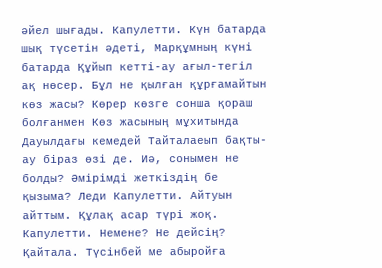əйел шығады. Капулетти. Күн батарда шық түсетін əдеті, Марқұмның күні батарда Құйып кетті-ау ағыл-тегіл ақ нөсер. Бұл не қылған құрғамайтын көз жасы? Көрер көзге сонша қораш болғанмен Көз жасының мұхитында Дауылдағы кемедей Тайталаеып бақты-ау біраз өзі де. Иə, сонымен не болды? Əмірімді жеткіздің бе қызыма? Леди Капулетти. Айтуын айттым. Құлақ асар түрі жоқ. Капулетти. Немене? Не дейсің? Қайтала. Түсінбей ме абыройға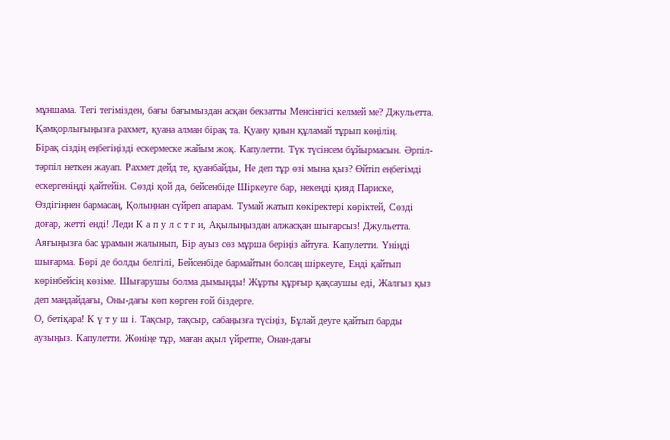мұншама. Тегі тегімізден, бағы бағымыздан асқан бекзатты Менсінгісі келмей ме? Джульетта. Қамқорлығыңызға рахмет, қуана алман бірақ та. Қуану қиын құламай тұрып көңілің.
Бірақ сіздің еңбегіңізді ескермеске жайым жоқ. Капулетти. Түк түсінсем бұйырмасын. Əрпіл-тəрпіл неткен жауап. Рахмет дейд те, қуанбайды, Не деп тұр өзі мына қыз? Өйтіп еңбегімді ескергеніңді қайтейін. Сөзді қой да, бейсенбіде Шіркеуге бар, некеңді қияд Париске, Өздігіңнен бармасаң, Қолыңнан сүйреп апарам. Тумай жатып көкіректері көріктей, Сөзді доғар, жетті енді! Леди К а п у л с т г и, Ақылыңыздан алжасқан шығарсыз! Джульетта. Аяғыңызға бас ұрамын жалынып, Бір ауыз сөз мұрша беріңіз айтуға. Капулетти. Үніңді шығарма. Бөрі де болды белгілі, Бейсенбіде бармайтын болсаң шіркеуге, Енді қайтып көрінбейсің көзіме. Шығарушы болма дымыңды! Жұрты құрғыр қақсаушы еді, Жалғыз қыз деп маңдайдағы, Оны-дағы көп көрген ғой біздерге.
О, бетіқара! К ү т у ш і. Тақсыр, тақсыр, сабаңызға түсіңіз, Бұлай деуге қайтып барды аузыңыз. Капулетти. Жөніңе тұр, маған ақыл үйретпе, Онан-дағы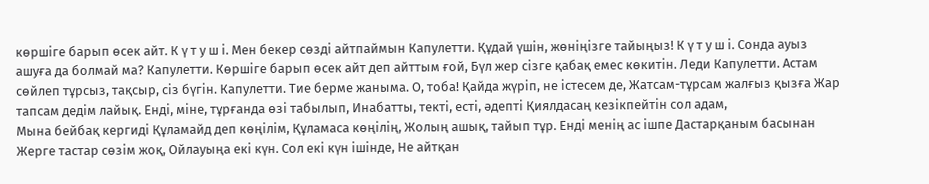көршіге барып өсек айт. К ү т у ш і. Мен бекер сөзді айтпаймын Капулетти. Құдай үшін, жөніңізге тайыңыз! К ү т у ш і. Сонда ауыз ашуға да болмай ма? Капулетти. Көршіге барып өсек айт деп айттым ғой, Бүл жер сізге қабақ емес көкитін. Леди Капулетти. Астам сөйлеп тұрсыз, тақсыр, сіз бүгін. Капулетти. Тие берме жаныма. О, тоба! Қайда жүріп, не істесем де, Жатсам-тұрсам жалғыз қызға Жар тапсам дедім лайық. Енді, міне, тұрғанда өзі табылып, Инабатты, текті, есті, əдепті Қиялдасаң кезікпейтін сол адам,
Мына бейбақ кергиді Құламайд деп көңілім, Құламаса көңілің, Жолың ашық, тайып тұр. Енді менің ас ішпе Дастарқаным басынан Жерге тастар сөзім жоқ, Ойлауыңа екі күн. Сол екі күн ішінде, Не айтқан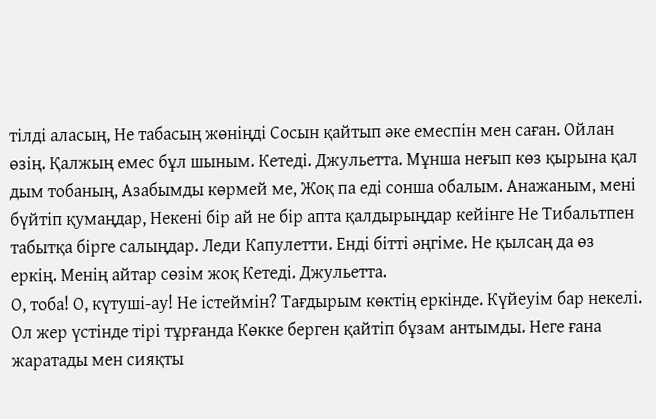тілді аласың, Не табасың жөніңді Сосын қайтып əке емеспін мен саған. Ойлан өзің. Қалжың емес бұл шыным. Кетеді. Джульетта. Мұнша неғып көз қырына қал дым тобаның, Азабымды көрмей ме, Жоқ па еді сонша обалым. Анажаным, мені бүйтіп қумаңдар, Некені бір ай не бір апта қалдырыңдар кейінге Не Тибальтпен табытқа бірге салыңдар. Леди Капулетти. Енді бітті əңгіме. Не қылсаң да өз еркің. Менің айтар сөзім жоқ Кетеді. Джульетта.
О, тоба! О, күтуші-ау! Не істеймін? Тағдырым көктің еркінде. Күйеуім бар некелі. Ол жер үстінде тірі тұрғанда Көкке берген қайтіп бұзам антымды. Неге ғана жаратады мен сияқты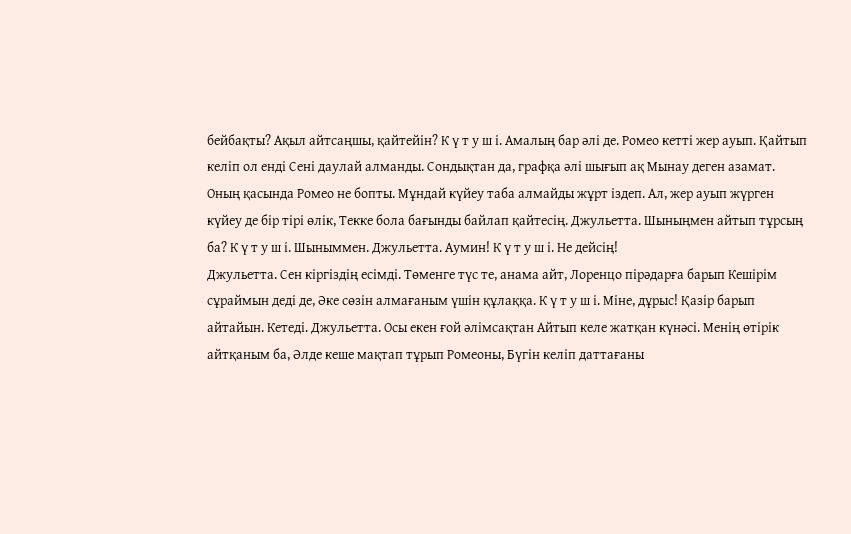бейбақты? Ақыл айтсаңшы, қайтейін? К ү т у ш і. Амалың бар əлі де. Ромео кетті жер ауып. Қайтып келіп ол енді Сені даулай алманды. Сондықтан да, графқа əлі шығып ақ Мынау деген азамат. Оның қасында Ромео не бопты. Мұндай күйеу таба алмайды жұрт іздеп. Ал, жер ауып жүрген күйеу де бір тірі өлік, Текке бола бағынды байлап қайтесің. Джульетта. Шыныңмен айтып тұрсың ба? К ү т у ш і. Шыныммен. Джульетта. Аумин! К ү т у ш і. Не дейсің!
Джульетта. Сен кіргіздің есімді. Төменге түс те, анама айт, Лоренцо пірəдарға барып Кешірім сұраймын деді де, Əке сөзін алмағаным үшін құлаққа. К ү т у ш і. Міне, дұрыс! Қазір барып айтайын. Кетеді. Джульетта. Осы екен ғой əлімсақтан Айтып келе жатқан күнəсі. Менің өтірік айтқаным ба, Əлде кеше мақтап тұрып Ромеоны, Бүгін келіп даттағаны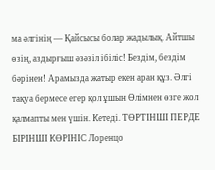ма əлгінің — Қайсысы болар жадылық. Айтшы өзің, аздырғыш əзəзіл ібіліс! Бездім, бездім бəрінен! Арамызда жатыр екен аран құз. Əлгі тақуа бермесе егер қол ұшын Өлімнен өзге жол қалмапты мен үшін. Кетеді. ТӨРТІНШІ ПЕРДЕ БІРІНШІ КӨРІНІС Лоренцо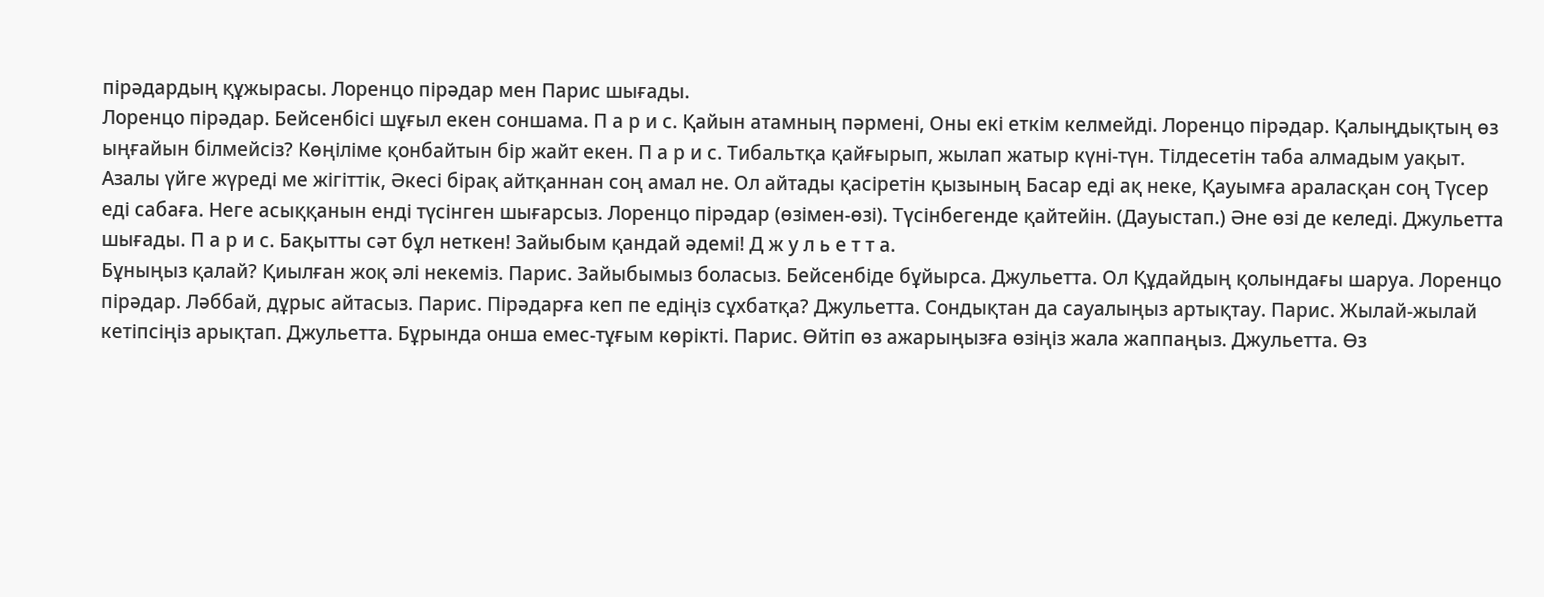пірəдардың құжырасы. Лоренцо пірəдар мен Парис шығады.
Лоренцо пірəдар. Бейсенбісі шұғыл екен соншама. П а р и с. Қайын атамның пəрмені, Оны екі еткім келмейді. Лоренцо пірəдар. Қалыңдықтың өз ыңғайын білмейсіз? Көңіліме қонбайтын бір жайт екен. П а р и с. Тибальтқа қайғырып, жылап жатыр күні-түн. Тілдесетін таба алмадым уақыт. Азалы үйге жүреді ме жігіттік, Əкесі бірақ айтқаннан соң амал не. Ол айтады қасіретін қызының Басар еді ақ неке, Қауымға араласқан соң Түсер еді сабаға. Неге асыққанын енді түсінген шығарсыз. Лоренцо пірəдар (өзімен-өзі). Түсінбегенде қайтейін. (Дауыстап.) Əне өзі де келеді. Джульетта шығады. П а р и с. Бақытты сəт бұл неткен! Зайыбым қандай əдемі! Д ж у л ь е т т а.
Бұныңыз қалай? Қиылған жоқ əлі некеміз. Парис. Зайыбымыз боласыз. Бейсенбіде бұйырса. Джульетта. Ол Құдайдың қолындағы шаруа. Лоренцо пірəдар. Лəббай, дұрыс айтасыз. Парис. Пірəдарға кеп пе едіңіз сұхбатқа? Джульетта. Сондықтан да сауалыңыз артықтау. Парис. Жылай-жылай кетіпсіңіз арықтап. Джульетта. Бұрында онша емес-тұғым көрікті. Парис. Өйтіп өз ажарыңызға өзіңіз жала жаппаңыз. Джульетта. Өз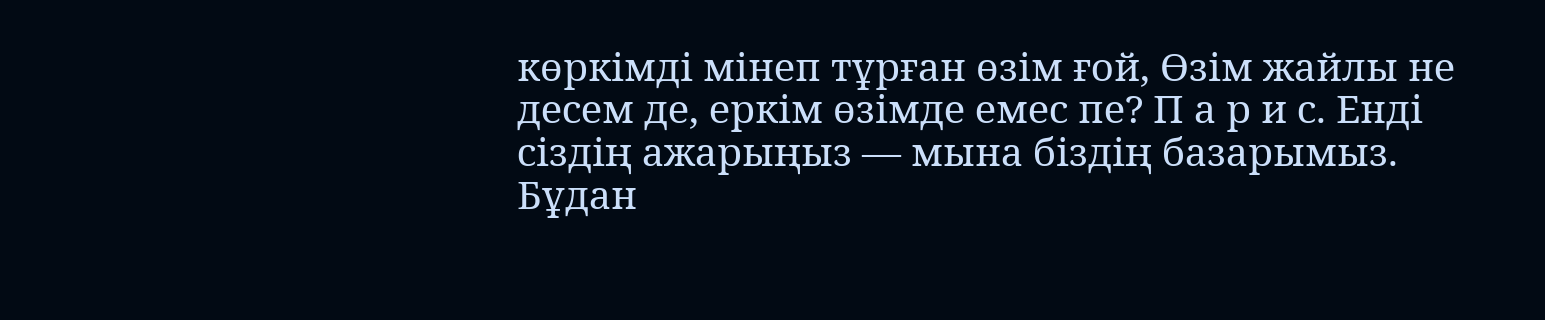көркімді мінеп тұрған өзім ғой, Өзім жайлы не десем де, еркім өзімде емес пе? П а р и с. Енді сіздің ажарыңыз — мына біздің базарымыз. Бұдан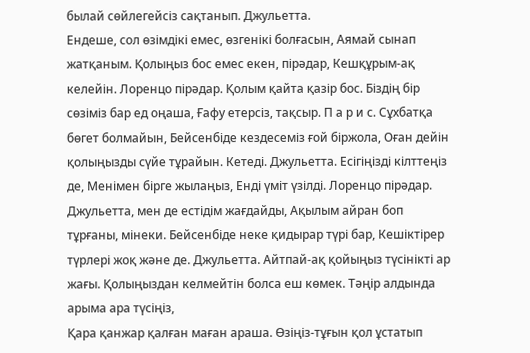былай сөйлегейсіз сақтанып. Джульетта.
Ендеше, сол өзімдікі емес, өзгенікі болғасын, Аямай сынап жатқаным. Қолыңыз бос емес екен, пірəдар, Кешқұрым-ақ келейін. Лоренцо пірəдар. Қолым қайта қазір бос. Біздің бір сөзіміз бар ед оңаша, Ғафу етерсіз, тақсыр. П а р и с. Сұхбатқа бөгет болмайын, Бейсенбіде кездесеміз ғой біржола, Оған дейін қолыңызды сүйе тұрайын. Кетеді. Джульетта. Есігіңізді кілттеңіз де, Менімен бірге жылаңыз, Енді үміт үзілді. Лоренцо пірəдар. Джульетта, мен де естідім жағдайды, Ақылым айран боп тұрғаны, мінеки. Бейсенбіде неке қидырар түрі бар, Кешіктірер түрлері жоқ жəне де. Джульетта. Айтпай-ақ қойыңыз түсінікті ар жағы. Қолыңыздан келмейтін болса еш көмек. Тəңір алдында арыма ара түсіңіз,
Қара қанжар қалған маған араша. Өзіңіз-тұғын қол ұстатып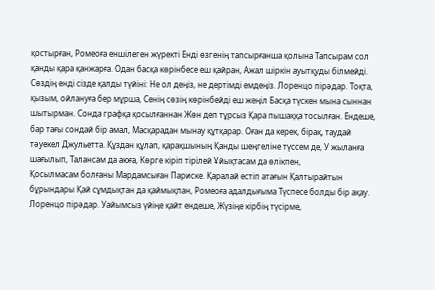қостырған, Ромеоға еншілеген жүректі Енді өзгенің тапсырғанша қолына Тапсырам сол қанды қара қанжарға. Одан басқа көрінбесе еш қайран, Ажал шіркін ауытқуды білмейді. Сөздің енді сізде қалды түйіні: Не ол деңіз, не дертімді емдеңіз. Лоренцо пірəдар. Тоқта, қызым, ойлануға бер мұрша, Сенің сөзің көрінбейді еш жеңіл Басқа түскен мына сыннан шытырман. Сонда графқа қосылғаннан Жөн деп тұрсыз Қара пышаққа тосылған. Ендеше, бар тағы сондай бір амал, Масқарадан мынау құтқарар. Оған да керек, бірақ, таудай тəуекел Джульетта. Құздан құлап, қарақшының Қанды шеңгеліне түссем де, У жыланға шағылып, Талансам да аюға, Көрге кіріп тірілей Ұйықтасам да өлікпен,
Қосылмасам болғаны Мардамсыған Париске. Қаралай естіп атағын Қалтырайтын бұрындары Қай сұмдықтан да қаймықпан, Ромеоға адалдығыма Түспесе болды бір ақау. Лоренцо пірəдар. Уайымсыз үйіңе қайт ендеше, Жүзіңе кірбің түсірме,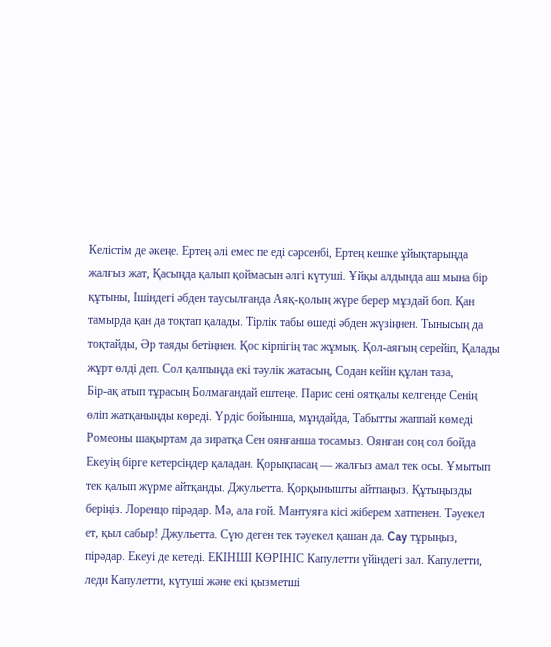Келістім де əкеңе. Ертең əлі емес пе еді сəрсенбі, Ертең кешке ұйықтарыңда жалғыз жат, Қасыңда қалып қоймасын əлгі күтуші. Ұйқы алдында аш мына бір құтыны, Ішіндегі əбден таусылғанда Аяқ-қолың жүре берер мұздай боп. Қан тамырда қан да тоқтап қалады. Тірлік табы өшеді əбден жүзіңнен. Тынысың да тоқтайды, Əр таяды бетіңнен. Қос кірпігің тас жұмық. Қол-аяғың серейіп, Қалады жұрт өлді деп. Сол қалпыңда екі тəулік жатасың, Содан кейін құлан таза,
Бір-ақ атып тұрасың Болмағандай ештеңе. Парис сені оятқалы келгенде Сенің өліп жатқаныңды көреді. Үрдіс бойынша, мұндайда, Табытты жаппай көмеді Ромеоны шақыртам да зиратқа Сен оянғанша тосамыз. Оянған соң сол бойда Екеуің бірге кетерсіңдер қаладан. Қорықпасаң — жалғыз амал тек осы. Ұмытып тек қалып жүрме айтқанды. Джульетта. Қорқынышты айтпаңыз. Құтыңызды беріңіз. Лоренцо пірəдар. Мə, ала ғой. Мантуяға кісі жіберем хатпенен. Тəуекел ет, қыл сабыр! Джульетта. Сүю деген тек тəуекел қашан да. Cay тұрыңыз, пірəдар. Екеуі де кетеді. ЕКІНШІ КӨРІНІС Капулетти үйіндегі зал. Капулетти, леди Капулетти, күтуші жəне екі қызметші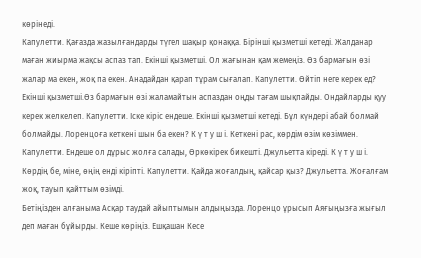көрінеді.
Капулетти. Қағазда жазылғандарды түгел шақыр қонаққа. Бірінші қызметші кетеді. Жалданар маған жиырма жақсы аспаз тап. Екінші қызметші. Ол жағынан қам жемеңіз. Өз бармағын өзі жалар ма екен, жоқ па екен. Анадайдан қарап тұрам сығалап. Капулетти. Өйтіп неге керек ед? Екінші қызметші.Өз бармағын өзі жаламайтын аспаздан оңды тағам шықпайды. Ондайларды қуу керек желкелеп. Капулетти. Іске кіріс ендеше. Екінші қызметші кетеді. Бұл күндері абай болмай болмайды. Лоренцоға кеткені шын ба екен? К ү т у ш і. Кеткені рас, көрдім өзім көзіммен. Капулетти. Ендеше ол дұрыс жолға салады, Өркөкірек бикешті. Джульетта кіреді. К ү т у ш і. Көрдің бе, міне, өңің енді кіріпті. Капулетти. Қайда жоғалдың, қайсар қыз? Джульетта. Жоғалғам жоқ, тауып қайттым өзімді.
Бетіңізден алғаныма Асқар таудай айыптымын алдыңызда. Лоренцо ұрысып Аяғыңызға жығыл деп маған бұйырды. Кеше көріңіз. Ешқашан Кесе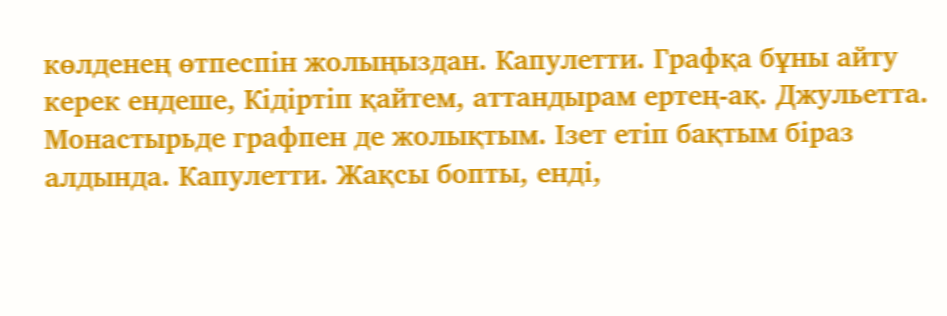көлденең өтпеспін жолыңыздан. Капулетти. Графқа бұны айту керек ендеше, Кідіртіп қайтем, аттандырам ертең-ақ. Джульетта. Монастырьде графпен де жолықтым. Ізет етіп бақтым біраз алдында. Капулетти. Жақсы бопты, енді,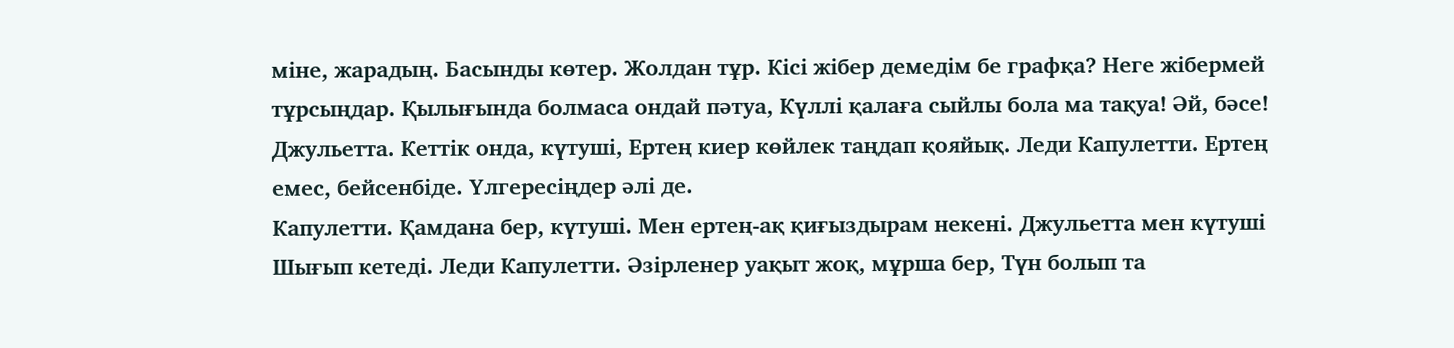міне, жарадың. Басынды көтер. Жолдан тұр. Кісі жібер демедім бе графқа? Неге жібермей тұрсыңдар. Қылығында болмаса ондай пəтуа, Күллі қалаға сыйлы бола ма тақуа! Əй, бəсе! Джульетта. Кеттік онда, күтуші, Ертең киер көйлек таңдап қояйық. Леди Капулетти. Ертең емес, бейсенбіде. Үлгересіңдер əлі де.
Капулетти. Қамдана бер, күтуші. Мен ертең-ақ қиғыздырам некені. Джульетта мен күтуші Шығып кетеді. Леди Капулетти. Əзірленер уақыт жоқ, мұрша бер, Түн болып та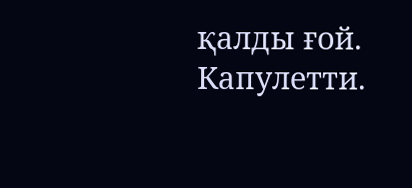қалды ғой. Капулетти.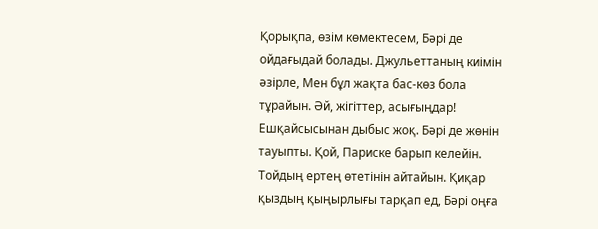Қорықпа, өзім көмектесем, Бəрі де ойдағыдай болады. Джульеттаның киімін əзірле, Мен бұл жақта бас-көз бола тұрайын. Əй, жігіттер, асығыңдар! Ешқайсысынан дыбыс жоқ. Бəрі де жөнін тауыпты. Қой, Париске барып келейін. Тойдың ертең өтетінін айтайын. Қиқар қыздың қыңырлығы тарқап ед, Бəрі оңға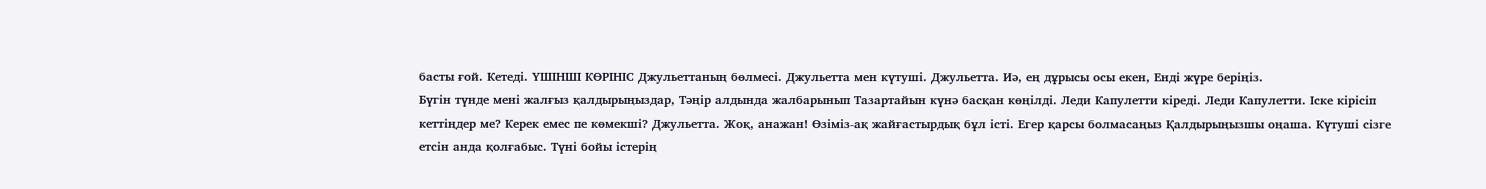басты ғой. Кетеді. ҮШІНШІ КӨРІНІС Джульеттаның бөлмесі. Джульетта мен күтуші. Джульетта. Иə, ең дұрысы осы екен, Енді жүре беріңіз.
Бүгін түнде мені жалғыз қалдырыңыздар, Тəңір алдында жалбарынып Тазартайын күнə басқан көңілді. Леди Капулетти кіреді. Леди Капулетти. Іске кірісіп кеттіңдер ме? Керек емес пе көмекші? Джульетта. Жоқ, анажан! Өзіміз-ақ жайғастырдық бұл істі. Егер қарсы болмасаңыз Қалдырыңызшы оңаша. Күтуші сізге етсін анда қолғабыс. Түні бойы істерің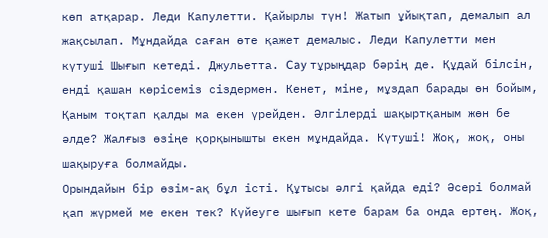көп атқарар. Леди Капулетти. Қайырлы түн! Жатып ұйықтап, демалып ал жақсылап. Мұндайда саған өте қажет демалыс. Леди Капулетти мен күтуші Шығып кетеді. Джульетта. Cay тұрыңдар бəрің де. Құдай білсін, енді қашан көрісеміз сіздермен. Кенет, міне, мұздап барады өн бойым, Қаным тоқтап қалды ма екен үрейден. Əлгілерді шақыртқаным жөн бе əлде? Жалғыз өзіңе қорқынышты екен мұндайда. Күтуші! Жоқ, жоқ, оны шақыруға болмайды.
Орындайын бір өзім-ақ бұл істі. Құтысы əлгі қайда еді? Əсері болмай қап жүрмей ме екен тек? Күйеуге шығып кете барам ба онда ертең. Жоқ,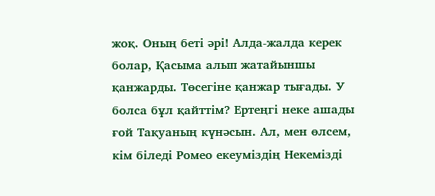жоқ. Оның беті əрі! Алда-жалда керек болар, Қасыма алып жатайыншы қанжарды. Төсегіне қанжар тығады. У болса бұл қайттім? Ертеңгі неке ашады ғой Тақуаның күнəсын. Ал, мен өлсем, кім біледі Ромео екеуміздің Некемізді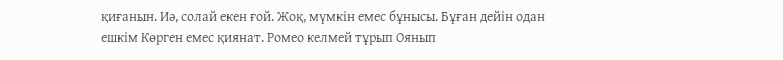қиғанын. Иə, солай екен ғой. Жоқ, мүмкін емес бұнысы. Бұған дейін одан ешкім Көрген емес қиянат. Ромео келмей тұрып Оянып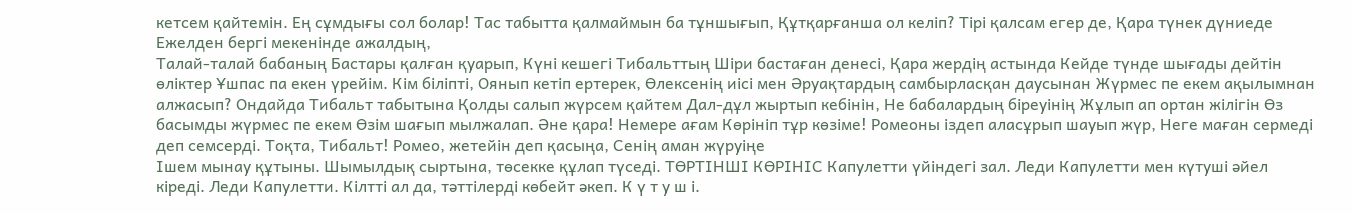кетсем қайтемін. Ең сұмдығы сол болар! Тас табытта қалмаймын ба тұншығып, Құтқарғанша ол келіп? Тірі қалсам егер де, Қара түнек дүниеде Ежелден бергі мекенінде ажалдың,
Талай-талай бабаның Бастары қалған қуарып, Күні кешегі Тибальттың Шіри бастаған денесі, Қара жердің астында Кейде түнде шығады дейтін өліктер Ұшпас па екен үрейім. Кім біліпті, Оянып кетіп ертерек, Өлексенің иісі мен Əруақтардың самбырласқан даусынан Жүрмес пе екем ақылымнан алжасып? Ондайда Тибальт табытына Қолды салып жүрсем қайтем Дал-дұл жыртып кебінін, Не бабалардың біреуінің Жұлып ап ортан жілігін Өз басымды жүрмес пе екем Өзім шағып мылжалап. Əне қара! Немере ағам Көрініп тұр көзіме! Ромеоны іздеп аласұрып шауып жүр, Неге маған сермеді деп семсерді. Тоқта, Тибальт! Ромео, жетейін деп қасыңа, Сенің аман жүруіңе
Ішем мынау құтыны. Шымылдық сыртына, төсекке құлап түседі. ТӨРТІНШІ КӨРІНІС Капулетти үйіндегі зал. Леди Капулетти мен күтуші əйел кіреді. Леди Капулетти. Кілтті ал да, тəттілерді көбейт əкеп. К ү т у ш і.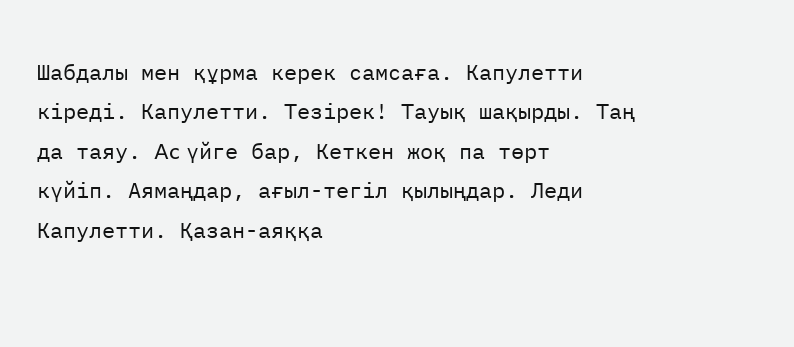Шабдалы мен құрма керек самсаға. Капулетти кіреді. Капулетти. Тезірек! Тауық шақырды. Таң да таяу. Ac үйге бар, Кеткен жоқ па төрт күйіп. Аямаңдар, ағыл-тегіл қылыңдар. Леди Капулетти. Қазан-аяққа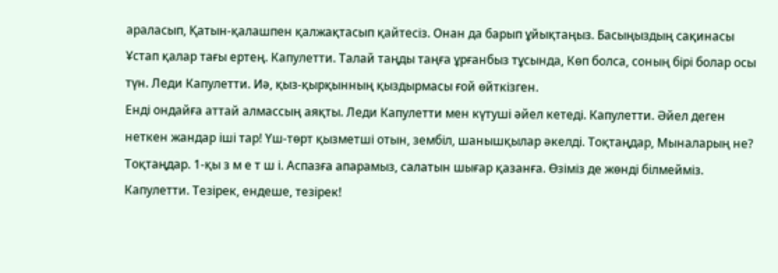араласып, Қатын-қалашпен қалжақтасып қайтесіз. Онан да барып ұйықтаңыз. Басыңыздың сақинасы Ұстап қалар тағы ертең. Капулетти. Талай таңды таңға ұрғанбыз тұсында, Көп болса, соның бірі болар осы түн. Леди Капулетти. Иə, қыз-қырқынның қыздырмасы ғой өйткізген.
Енді ондайға аттай алмассың аяқты. Леди Капулетти мен күтуші əйел кетеді. Капулетти. Əйел деген неткен жандар іші тар! Үш-төрт қызметші отын, зембіл, шанышқылар əкелді. Тоқтаңдар, Мыналарың не? Тоқтаңдар. 1-қы з м е т ш і. Аспазға апарамыз, салатын шығар қазанға. Өзіміз де жөнді білмейміз. Капулетти. Тезірек, ендеше, тезірек!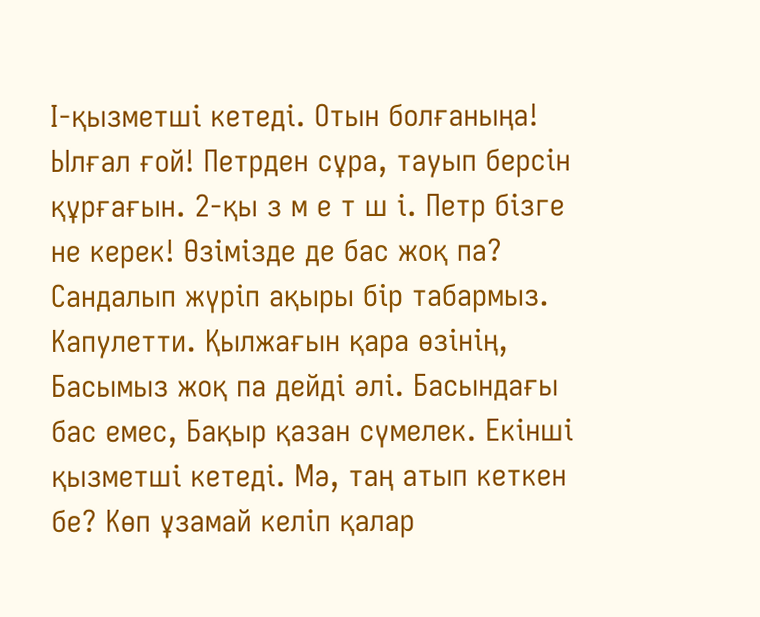І-қызметші кетеді. Отын болғаныңа! Ылғал ғой! Петрден сұра, тауып берсін құрғағын. 2-қы з м е т ш і. Петр бізге не керек! Өзімізде де бас жоқ па? Сандалып жүріп ақыры бір табармыз. Капулетти. Қылжағын қара өзінің, Басымыз жоқ па дейді əлі. Басындағы бас емес, Бақыр қазан сүмелек. Екінші қызметші кетеді. Мə, таң атып кеткен бе? Көп ұзамай келіп қалар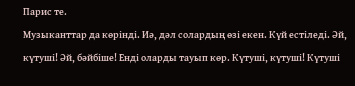Парис те.
Музыканттар да көрінді. Иə, дəл солардың өзі екен. Күй естіледі. Əй, күтуші! Əй, бəйбіше! Енді оларды тауып көр. Күтуші, күтуші! Күтуші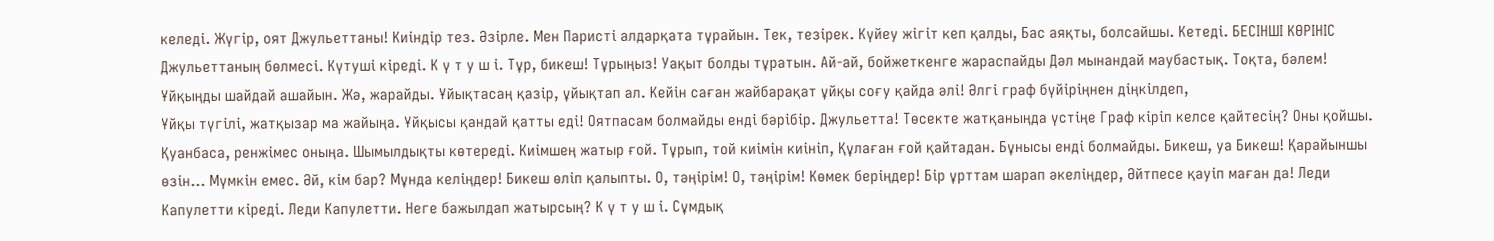келеді. Жүгір, оят Джульеттаны! Киіндір тез. Əзірле. Мен Паристі алдарқата тұрайын. Тек, тезірек. Күйеу жігіт кеп қалды, Бас аяқты, болсайшы. Кетеді. БЕСІНШІ КӨРІНІС Джульеттаның бөлмесі. Күтуші кіреді. К ү т у ш і. Тұр, бикеш! Тұрыңыз! Уақыт болды тұратын. Ай-ай, бойжеткенге жараспайды Дəл мынандай маубастық. Тоқта, бəлем! Ұйқыңды шайдай ашайын. Жə, жарайды. Ұйықтасаң қазір, ұйықтап ал. Кейін саған жайбарақат ұйқы соғу қайда əлі! Əлгі граф бүйіріңнен діңкілдеп,
Ұйқы түгілі, жатқызар ма жайыңа. Ұйқысы қандай қатты еді! Оятпасам болмайды енді бəрібір. Джульетта! Төсекте жатқаныңда үстіңе Граф кіріп келсе қайтесің? Оны қойшы. Қуанбаса, ренжімес оныңа. Шымылдықты көтереді. Киімшең жатыр ғой. Тұрып, той киімін киініп, Құлаған ғой қайтадан. Бұнысы енді болмайды. Бикеш, уа Бикеш! Қарайыншы өзін... Мүмкін емес. Əй, кім бар? Мұнда келіңдер! Бикеш өліп қалыпты. О, тəңірім! О, тəңірім! Көмек беріңдер! Бір ұрттам шарап əкеліңдер, Əйтпесе қауіп маған да! Леди Капулетти кіреді. Леди Капулетти. Неге бажылдап жатырсың? К ү т у ш і. Сұмдық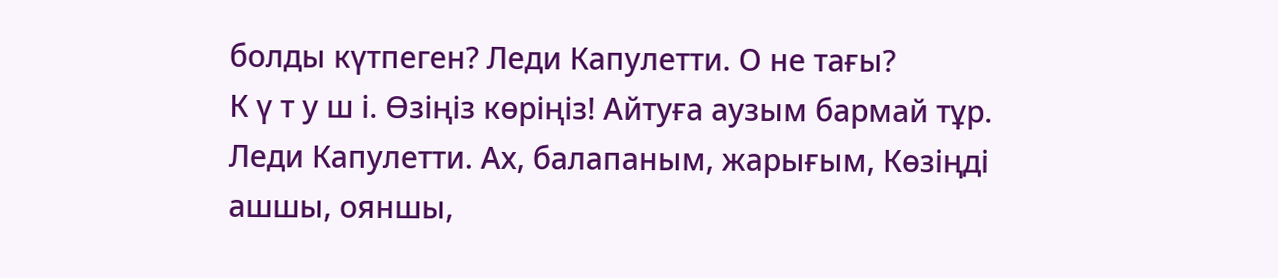болды күтпеген? Леди Капулетти. О не тағы?
К ү т у ш і. Өзіңіз көріңіз! Айтуға аузым бармай тұр. Леди Капулетти. Ах, балапаным, жарығым, Көзіңді ашшы, ояншы,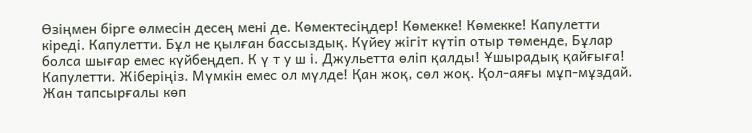Өзіңмен бірге өлмесін десең мені де. Көмектесіңдер! Көмекке! Көмекке! Капулетти кіреді. Капулетти. Бұл не қылған бассыздық. Күйеу жігіт күтіп отыр төменде, Бұлар болса шығар емес күйбеңдеп. К ү т у ш і. Джульетта өліп қалды! Ұшырадық қайғыға! Капулетти. Жіберіңіз. Мүмкін емес ол мүлде! Қан жоқ, сөл жоқ. Қол-аяғы мұп-мұздай. Жан тапсырғалы көп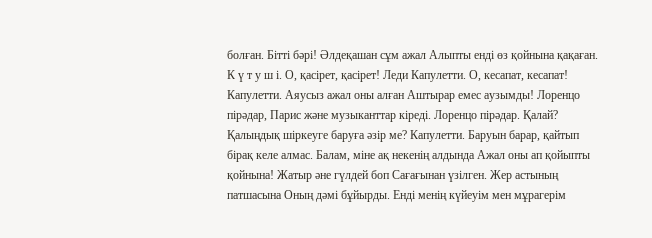болған. Бітті бəрі! Əлдеқашан сұм ажал Алыпты енді өз қойнына қақаған. К ү т у ш і. О, қасірет, қасірет! Леди Капулетти. О, кесапат, кесапат!
Капулетти. Аяусыз ажал оны алған Аштырар емес аузымды! Лоренцо пірəдар, Парис жəне музыканттар кіреді. Лоренцо пірəдар. Қалай? Қалыңдық шіркеуге баруға əзір ме? Капулетти. Баруын барар, қайтып бірақ келе алмас. Балам, міне ақ некенің алдында Ажал оны ап қойыпты қойнына! Жатыр əне гүлдей боп Сағағынан үзілген. Жер астының патшасына Оның дəмі бұйырды. Енді менің күйеуім мен мұрагерім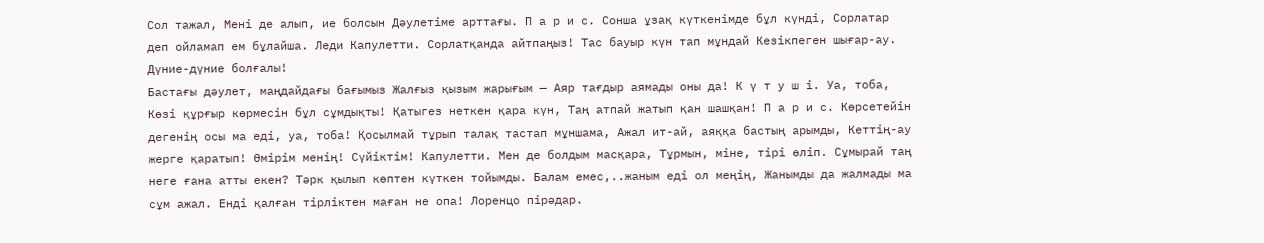Сол тажал, Мені де алып, ие болсын Дəулетіме арттағы. П а р и с. Сонша ұзақ күткенімде бұл күнді, Сорлатар деп ойламап ем бұлайша. Леди Капулетти. Сорлатқанда айтпаңыз! Тас бауыр күн тап мұндай Кезікпеген шығар-ау. Дүние-дүние болғалы!
Бастағы дəулет, маңдайдағы бағымыз Жалғыз қызым жарығым — Аяр тағдыр аямады оны да! К ү т у ш і. Уа, тоба, Көзі құрғыр көрмесін бұл сұмдықты! Қатыгез неткен қара күн, Таң атпай жатып қан шашқан! П а р и с. Көрсетейін дегенің осы ма еді, уа, тоба! Қосылмай тұрып талақ тастап мұншама, Ажал ит-ай, аяққа бастың арымды, Кеттің-ау жерге қаратып! Өмірім менің! Сүйіктім! Капулетти. Мен де болдым масқара, Тұрмын, міне, тірі өліп. Сұмырай таң неге ғана атты екен? Тəрк қылып көптен күткен тойымды. Балам емес,..жаным еді ол меңің, Жанымды да жалмады ма сұм ажал. Енді қалған тірліктен маған не опа! Лоренцо пірəдар.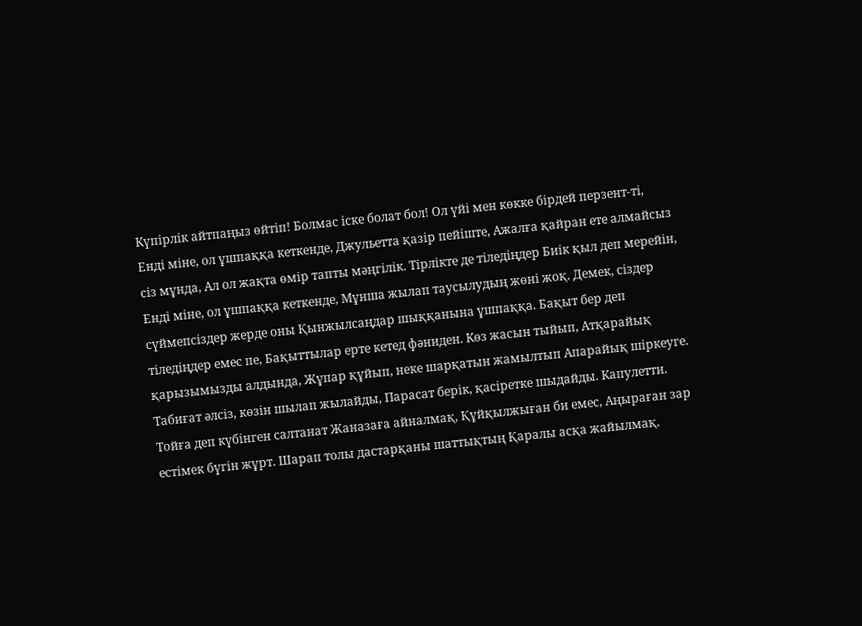Күпірлік айтпаңыз өйтіп! Болмас іске болат бол! Ол үйі мен көкке бірдей перзент-ті,
Енді міне, ол ұшпаққа кеткенде, Джульетта қазір пейіште, Ажалға қайран ете алмайсыз сіз мұнда, Ал ол жақта өмір тапты мəңгілік. Тірлікте де тіледіңдер Биік қыл деп мерейін, Енді міне, ол ұшпаққа кеткенде, Мұнша жылап таусылудың жөні жоқ. Демек, сіздер сүймепсіздер жерде оны Қынжылсаңдар шыққанына ұшпаққа. Бақыт бер деп тіледіңдер емес пе, Бақыттылар ерте кетед фəниден. Көз жасын тыйып, Атқарайық қарызымызды алдында, Жұпар құйып, неке шарқатын жамылтып Апарайық шіркеуге. Табиғат əлсіз, көзін шылап жылайды, Парасат берік, қасіретке шыдайды. Капулетти. Тойға деп күбінген салтанат Жаназаға айналмақ, Құйқылжыған би емес, Аңыраған зар естімек бүгін жұрт. Шарап толы дастарқаны шаттықтың Қаралы асқа жайылмақ.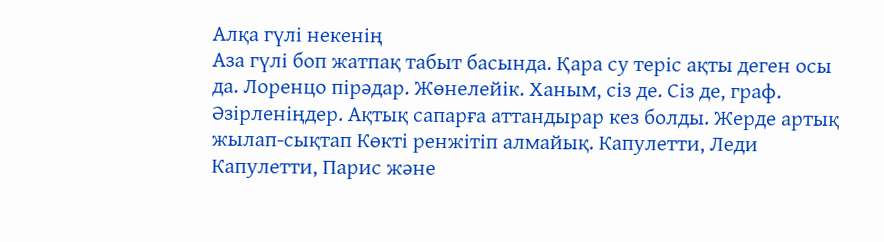Алқа гүлі некенің
Аза гүлі боп жатпақ табыт басында. Қара су теріс ақты деген осы да. Лоренцо пірəдар. Жөнелейік. Ханым, сіз де. Сіз де, граф. Əзірленіңдер. Ақтық сапарға аттандырар кез болды. Жерде артық жылап-сықтап Көкті ренжітіп алмайық. Капулетти, Леди Капулетти, Парис жəне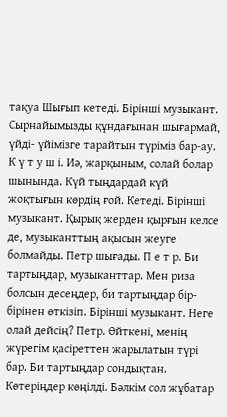тақуа Шығып кетеді. Бірінші музыкант. Сырнайымызды құндағынан шығармай, үйді- үйімізге тарайтын түріміз бар-ау. К ү т у ш і. Иə, жарқыным, солай болар шынында. Күй тыңдардай күй жоқтығын көрдің ғой. Кетеді. Бірінші музыкант. Қырық жерден қырғын келсе де, музыканттың ақысын жеуге болмайды. Петр шығады. П е т р. Би тартыңдар, музыканттар. Мен риза болсын десеңдер, би тартыңдар бір-бірінен өткізіп. Бірінші музыкант. Heгe олай дейсің? Петр. Өйткені, менің жүрегім қасіреттен жарылатын түрі бар. Би тартыңдар сондықтан. Көтеріңдер көңілді. Бəлкім сол жұбатар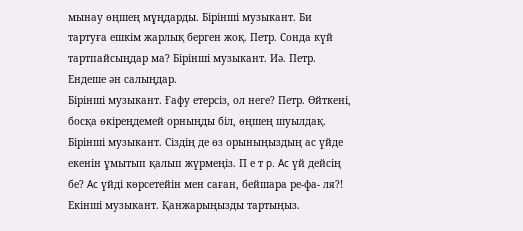мынау өңшең мұңдарды. Бірінші музыкант. Би тартуға ешкім жарлық берген жоқ. Петр. Сонда күй тартпайсыңдар ма? Бірінші музыкант. Иə. Петр. Ендеше əн салыңдар.
Бірінші музыкант. Ғафу етерсіз, ол неге? Петр. Өйткені, босқа өкіреңдемей орныңды біл, өңшең шуылдақ. Бірінші музыкант. Сіздің де өз орыныңыздың ас үйде екенін ұмытып қалып жүрмеңіз. П е т p. Ac үй дейсің бе? Ac үйді көрсетейін мен саған, бейшара ре-фа- ля?! Екінші музыкант. Қанжарыңызды тартыңыз.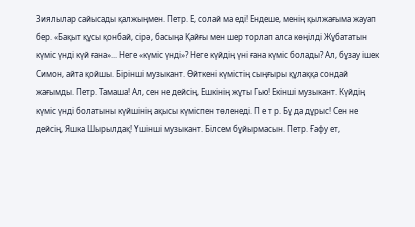Зиялылар сайысады қалжыңмен. Петр. Е, солай ма еді! Ендеше, менің қылжағыма жауап бер. «Бақыт құсы қонбай, сірə, басыңа Қайғы мен шер торлап алса көңілді Жұбататын күміс үнді күй ғана»... Неге «күміс үнді»? Неге күйдің үні ғана күміс болады? Ал, бұзау ішек Симон, айта қойшы. Бірінші музыкант. Өйткені күмістің сыңғыры құлаққа сондай жағымды. Петр. Тамаша! Ал, сен не дейсің, Ешкінің жұты Гью! Екінші музыкант. Күйдің күміс үнді болатыны күйшінің ақысы күміспен төленеді. П е т р. Бұ да дұрыс! Сен не дейсің, Яшка Шырылдақ! Үшінші музыкант. Білсем бұйырмасын. Петр. Ғафу ет,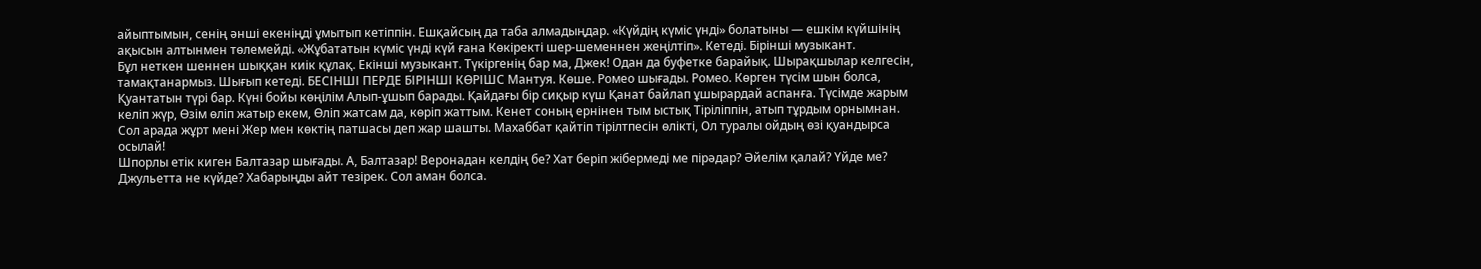айыптымын, сенің əнші екеніңді ұмытып кетіппін. Ешқайсың да таба алмадыңдар. «Күйдің күміс үнді» болатыны — ешкім күйшінің ақысын алтынмен төлемейді. «Жұбататын күміс үнді күй ғана Көкіректі шер-шеменнен жеңілтіп». Кетеді. Бірінші музыкант.
Бұл неткен шеннен шыққан киік құлақ. Екінші музыкант. Түкіргенің бар ма, Джек! Одан да буфетке барайық. Шырақшылар келгесін, тамақтанармыз. Шығып кетеді. БЕСІНШІ ПЕРДЕ БІРІНШІ КӨРІШС Мантуя. Көше. Ромео шығады. Ромео. Көрген түсім шын болса, Қуантатын түрі бар. Күні бойы көңілім Алып-ұшып барады. Қайдағы бір сиқыр күш Қанат байлап ұшырардай аспанға. Түсімде жарым келіп жүр, Өзім өліп жатыр екем, Өліп жатсам да, көріп жаттым. Кенет соның ернінен тым ыстық Тіріліппін, атып тұрдым орнымнан. Сол арада жұрт мені Жер мен көктің патшасы деп жар шашты. Махаббат қайтіп тірілтпесін өлікті, Ол туралы ойдың өзі қуандырса осылай!
Шпорлы етік киген Балтазар шығады. А, Балтазар! Веронадан келдің бе? Хат беріп жібермеді ме пірəдар? Əйелім қалай? Үйде ме? Джульетта не күйде? Хабарыңды айт тезірек. Сол аман болса.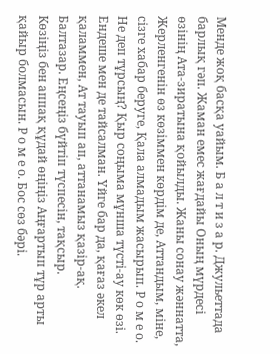Менде жоқ басқа уайым. Б а л т и з а р. Джульеттада барлық гəп. Жаман емес жағдайы Оның мүрдесі өзінің Ата-зиратына қойылды. Жаны сонау жəннатта, Жерленгенін өз көзіммен көрдім де, Аттандым, міне, сізге хабар беруге, Қала алмадым жасырып. Р о м е о. Не деп тұрсың? Қыр соңыма мұнша түсті-ау көк өзі. Ендеше мен де тайсалман. Үйге бар да, қағаз əкел қаламмен, Ат тауып ап, аттанамыз қазір-ақ. Балтазар. Еңсеңіз бүйтіп түспесін, тақсыр.
Көзіңіз бен аппақ құдай өңіңіз Аңғартып тұр арты қайыр болмасын. Р о м е о. Бос сөз бəрі.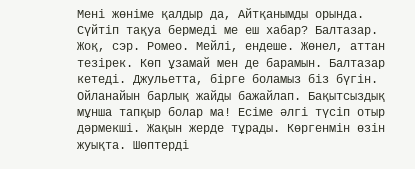Мені жөніме қалдыр да, Айтқанымды орында. Сүйтіп тақуа бермеді ме еш хабар? Балтазар. Жоқ, сэр. Ромео. Мейлі, ендеше. Жөнел, аттан тезірек. Көп ұзамай мен де барамын. Балтазар кетеді. Джульетта, бірге боламыз біз бүгін. Ойланайын барлық жайды бажайлап. Бақытсыздық мұнша тапқыр болар ма! Есіме əлгі түсіп отыр дəрмекші. Жақын жерде тұрады. Көргенмін өзін жуықта. Шөптерді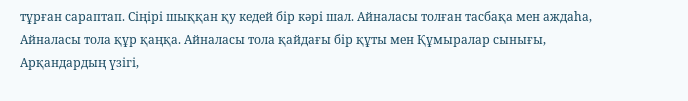тұрған сараптап. Сіңірі шыққан қу кедей бір кəрі шал. Айналасы толған тасбақа мен аждаһа, Айналасы тола құр қаңқа. Айналасы тола қайдағы бір құты мен Құмыралар сынығы, Арқандардың үзігі,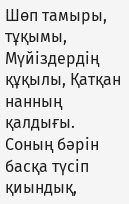Шөп тамыры, тұқымы, Мүйіздердің құқылы, Қатқан нанның қалдығы. Соның бəрін басқа түсіп қиындық,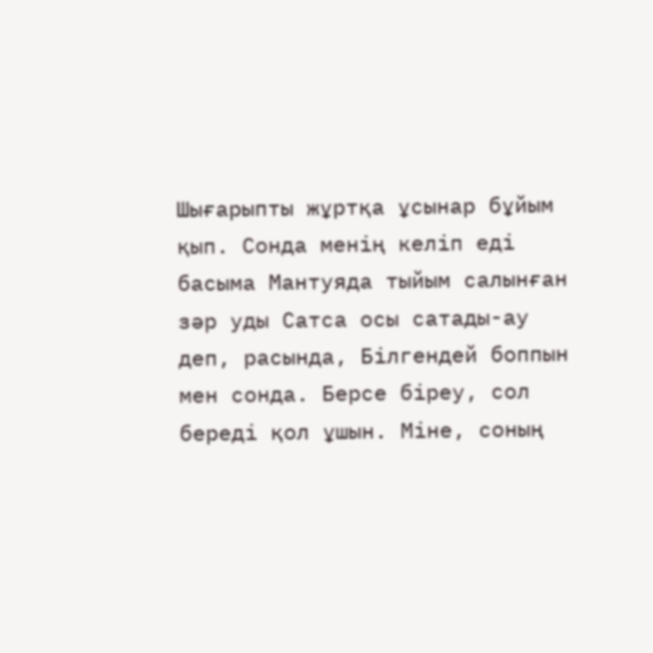Шығарыпты жұртқа ұсынар бұйым қып. Сонда менің келіп еді басыма Мантуяда тыйым салынған зəр уды Сатса осы сатады-ау деп, расында, Білгендей боппын мен сонда. Берсе біреу, сол береді қол ұшын. Міне, соның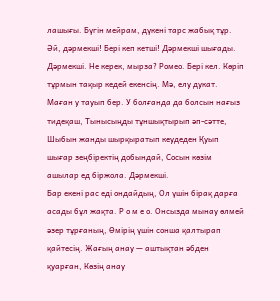лашығы. Бүгін мейрам, дүкені тарс жабық тұр. Əй, дəрмекші! Бері кеп кетші! Дəрмекші шығады. Дəрмекші. Не керек, мырза? Ромео. Бері кел. Көріп тұрмын тақыр кедей екенсің. Мə, елу дукат. Маған у тауып бер. У болғанда да болсын нағыз тидеқаш, Тынысыңды тұншықтырып əп-сəтте, Шыбын жанды шырқыратып кеудеден Қуып шығар зеңбіректің добындай, Сосын көзім ашылар ед біржола. Дəрмекші.
Бар екені рас еді ондайдың, Ол үшін бірақ дарға асады бұл жақта. Р о м е о. Онсызда мынау өлмей əзер тұрғаның, Өмірің үшін сонша қалтырап қайтесің. Жағың анау — аштықтан əбден қуарған, Көзің анау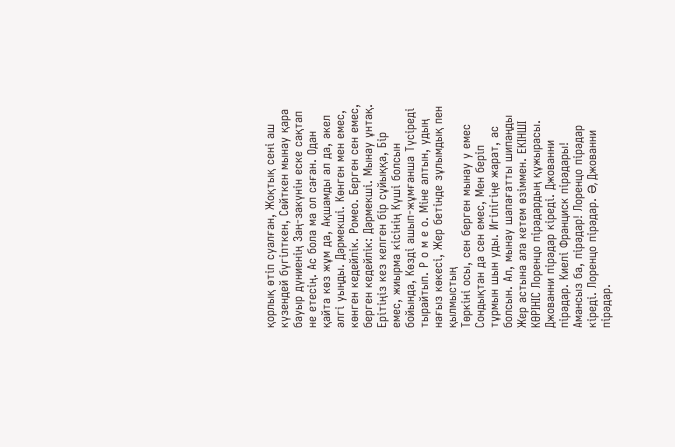қорлық өтіп суалған, Жоқтық сені аш күзендей бүгілткен, Сөйткен мынау қара бауыр дүниенің Заң-закүнін еске сақтап не етесің. Ас бола ма ол саған. Одан қайта көз жұм да, Ақшамды ал да, əкел əлгі уыңды. Дəрмекші. Көнген мен емес, көнген кедейлік. Ромео. Берген сен емес, берген кедейлік: Дəрмекші. Мынау ұнтақ. Ерітіңіз кез келген бір сұйыққа, Бір емес, жиырма кісінің Күші болсын бойында, Көзді ашып-жұмғанша Түсіреді тырайтып. Р о м е о. Міне алтын, удың нағыз көкесі, Жер бетінде зұлымдық пен қылмыстың
Төркіні осы, сен берген мынау у емес Сондықтан да сен емес, Мен беріп тұрмын шын уды. Игілігіңе жарат, ас болсын. Ал, мынау шапағатты шипаңды Жер астына ала кетем өзіммен. ЕКІНШІ КӨРІНІС Лоренцо пірəдардың құжырасы. Джованни пірəдар кіреді. Джованни пірəдар. Киелі Франциск пірəдары! Амансыз ба, пірəдар! Лоренцо пірəдар кіреді. Лоренцо пірəдар. Ə, Джованни пірəдар.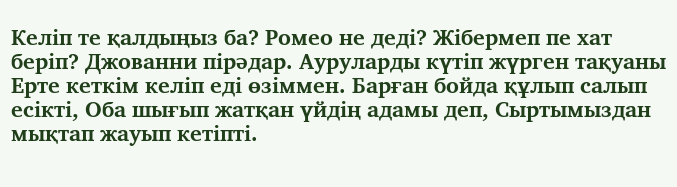Келіп те қалдыңыз ба? Ромео не деді? Жібермеп пе хат беріп? Джованни пірəдар. Ауруларды күтіп жүрген тақуаны Ерте кеткім келіп еді өзіммен. Барған бойда құлып салып есікті, Оба шығып жатқан үйдің адамы деп, Сыртымыздан мықтап жауып кетіпті.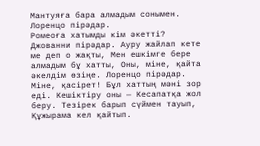Мантуяға бара алмадым сонымен. Лоренцо пірəдар.
Ромеоға хатымды кім əкетті? Джованни пірəдар. Ауру жайлап кете ме деп о жақты, Мен ешкімге бере алмадым бұ хатты, Оны, міне, қайта əкелдім өзіңе. Лоренцо пірəдар. Міне, қасірет! Бұл хаттың мəні зор еді. Кешіктіру оны — Кесапатқа жол беру. Тезірек барып сүймен тауып, Құжырама кел қайтып.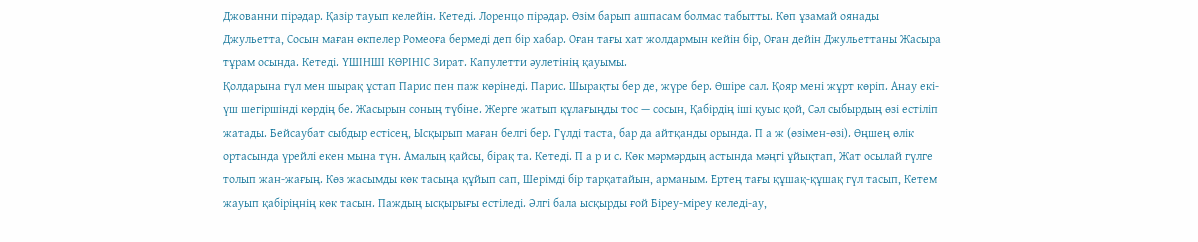Джованни пірəдар. Қазір тауып келейін. Кетеді. Лоренцо пірəдар. Өзім барып ашпасам болмас табытты. Көп ұзамай оянады Джульетта, Сосын маған өкпелер Ромеоға бермеді деп бір хабар. Оған тағы хат жолдармын кейін бір, Оған дейін Джульеттаны Жасыра тұрам осында. Кетеді. ҮШІНШІ КӨРІНІС Зират. Капулетти əулетінің қауымы.
Қолдарына гүл мен шырақ ұстап Парис пен паж көрінеді. Парис. Шырақты бер де, жүре бер. Өшіре сал. Қояр мені жұрт көріп. Анау екі-үш шегіршінді көрдің бе. Жасырын соның түбіне. Жерге жатып құлағыңды тос — сосын, Қабірдің іші қуыс қой, Сəл сыбырдың өзі естіліп жатады. Бейсаубат сыбдыр естісең, Ысқырып маған белгі бер. Гүлді таста, бар да айтқанды орында. П а ж (өзімен-өзі). Өңшең өлік ортасында үрейлі екен мына түн. Амалың қайсы, бірақ та. Кетеді. П а р и с. Көк мəрмəрдың астында мəңгі ұйықтап, Жат осылай гүлге толып жан-жағың. Көз жасымды көк тасыңа құйып сап, Шерімді бір тарқатайын, арманым. Ертең тағы құшақ-құшақ гүл тасып, Кетем жауып қабіріңнің көк тасын. Паждың ысқырығы естіледі. Əлгі бала ысқырды ғой Біреу-міреу келеді-ау,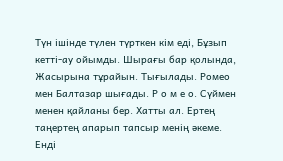Түн ішінде түлен түрткен кім еді, Бұзып кетті-ау ойымды. Шырағы бар қолында, Жасырына тұрайын. Тығылады. Ромео мен Балтазар шығады. Р о м е о. Сүймен менен қайланы бер. Хатты ал. Ертең таңертең апарып тапсыр менің əкеме. Енді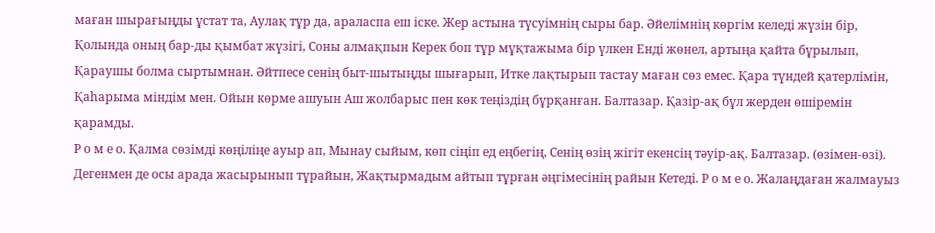маған шырағыңды ұстат та, Аулақ тұр да, араласпа еш іске. Жер астына түсуімнің сыры бар. Əйелімнің көргім келеді жүзін бір, Қолында оның бар-ды қымбат жүзігі, Соны алмақпын Керек боп тұр мұқтажыма бір үлкен Енді жөнел, артыңа қайта бұрылып, Қараушы болма сыртымнан. Əйтпесе сенің быт-шытыңды шығарып, Итке лақтырып тастау маған сөз емес. Қара түндей қатерлімін, Қаһарыма міндім мен. Ойын көрме ашуын Аш жолбарыс пен көк теңіздің бұрқанған. Балтазар. Қазір-ақ бұл жерден өшіремін қарамды.
Р о м е о. Қалма сөзімді көңіліңе ауыр ап, Мынау сыйым, көп сіңіп ед еңбегің, Сенің өзің жігіт екенсің тəуір-ақ. Балтазар. (өзімен-өзі). Дегенмен де осы арада жасырынып тұрайын, Жақтырмадым айтып тұрған əңгімесінің райын Кетеді. Р о м е о. Жалаңдаған жалмауыз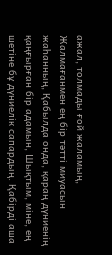ажал, толмады ғой жаламың, Жалмағанмен ең бір тəтті миуасын жаһанның, Қабылда онда, қараң дүниенің қаңғырған бір адамын, Шықтым, міне, ең шетіне бұ дүниелік сапардың. Қабірді аша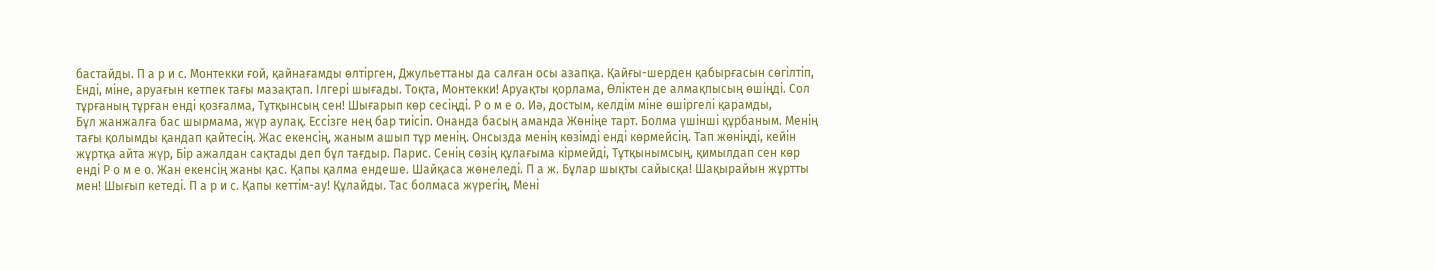бастайды. П а р и с. Монтекки ғой, қайнағамды өлтірген, Джульеттаны да салған осы азапқа. Қайғы-шерден қабырғасын сөгілтіп, Енді, міне, аруағын кетпек тағы мазақтап. Ілгері шығады. Тоқта, Монтекки! Аруақты қорлама, Өліктен де алмақпысың өшіңді. Сол тұрғаның тұрған енді қозғалма, Тұтқынсың сен! Шығарып көр сесіңді. Р о м е о. Иə, достым, келдім міне өшіргелі қарамды,
Бұл жанжалға бас шырмама, жүр аулақ. Ессізге нең бар тиісіп. Онанда басың аманда Жөніңе тарт. Болма үшінші құрбаным. Менің тағы қолымды қандап қайтесің. Жас екенсің, жаным ашып тұр менің. Онсызда менің көзімді енді көрмейсің. Тап жөніңді, кейін жұртқа айта жүр, Бір ажалдан сақтады деп бұл тағдыр. Парис. Сенің сөзің құлағыма кірмейді, Тұтқынымсың, қимылдап сен көр енді Р о м е о. Жан екенсің жаны қас. Қапы қалма ендеше. Шайқаса жөнеледі. П а ж. Бұлар шықты сайысқа! Шақырайын жұртты мен! Шығып кетеді. П а р и с. Қапы кеттім-ау! Құлайды. Тас болмаса жүрегің, Мені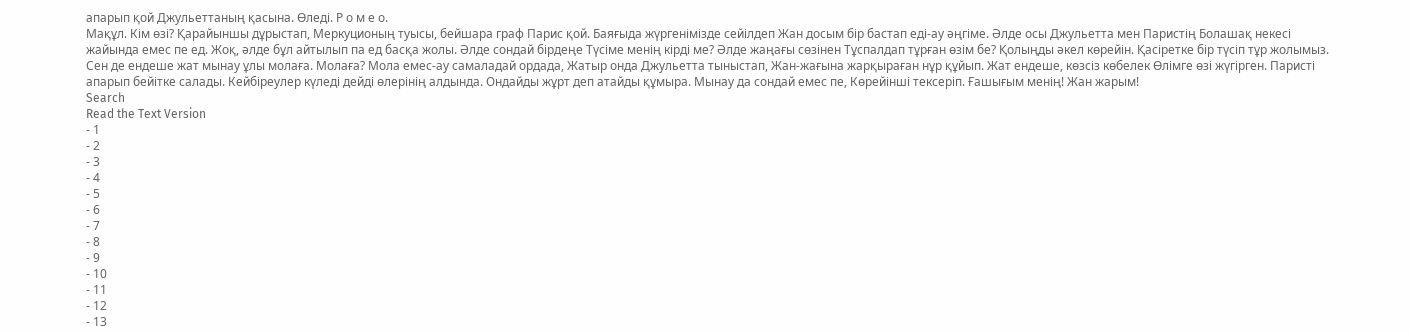апарып қой Джульеттаның қасына. Өледі. Р о м е о.
Мақұл. Кім өзі? Қарайыншы дұрыстап, Меркуционың туысы, бейшара граф Парис қой. Баяғыда жүргенімізде сейілдеп Жан досым бір бастап еді-ау əңгіме. Əлде осы Джульетта мен Паристің Болашақ некесі жайында емес пе ед. Жоқ, əлде бұл айтылып па ед басқа жолы. Əлде сондай бірдеңе Түсіме менің кірді ме? Əлде жаңағы сөзінен Тұспалдап тұрған өзім бе? Қолыңды əкел көрейін. Қасіретке бір түсіп тұр жолымыз. Сен де ендеше жат мынау ұлы молаға. Молаға? Мола емес-ау самаладай ордада, Жатыр онда Джульетта тыныстап, Жан-жағына жарқыраған нұр құйып. Жат ендеше, көзсіз көбелек Өлімге өзі жүгірген. Паристі апарып бейітке салады. Кейбіреулер күледі дейді өлерінің алдында. Ондайды жұрт деп атайды құмыра. Мынау да сондай емес пе, Көрейінші тексеріп. Ғашығым менің! Жан жарым!
Search
Read the Text Version
- 1
- 2
- 3
- 4
- 5
- 6
- 7
- 8
- 9
- 10
- 11
- 12
- 13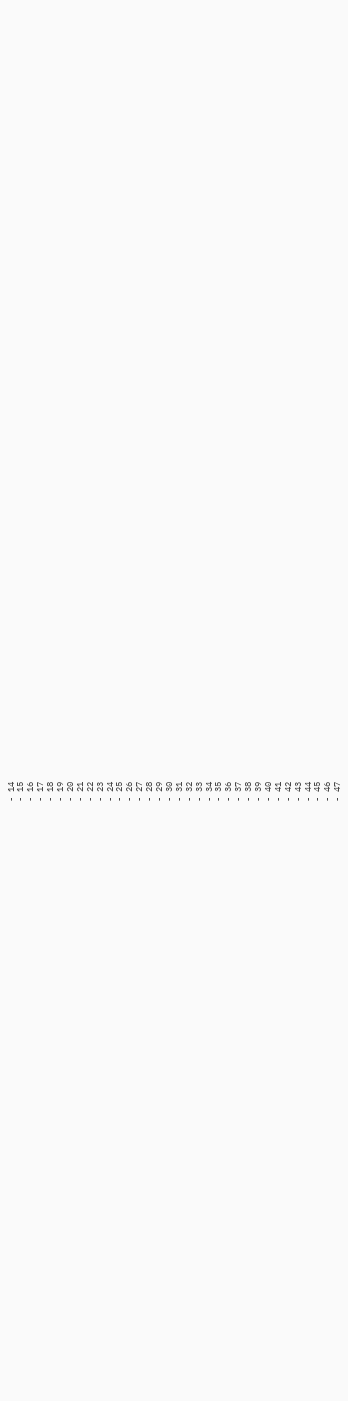- 14
- 15
- 16
- 17
- 18
- 19
- 20
- 21
- 22
- 23
- 24
- 25
- 26
- 27
- 28
- 29
- 30
- 31
- 32
- 33
- 34
- 35
- 36
- 37
- 38
- 39
- 40
- 41
- 42
- 43
- 44
- 45
- 46
- 47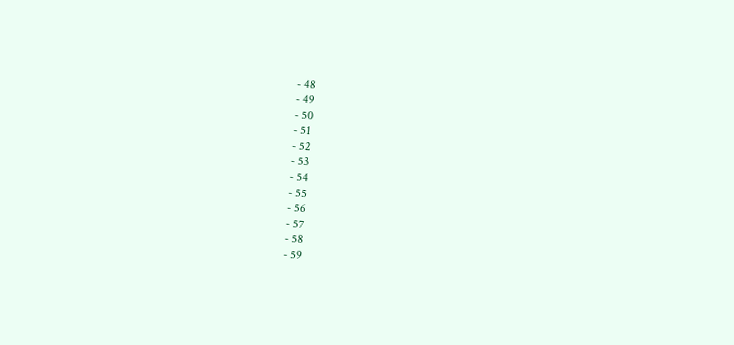- 48
- 49
- 50
- 51
- 52
- 53
- 54
- 55
- 56
- 57
- 58
- 59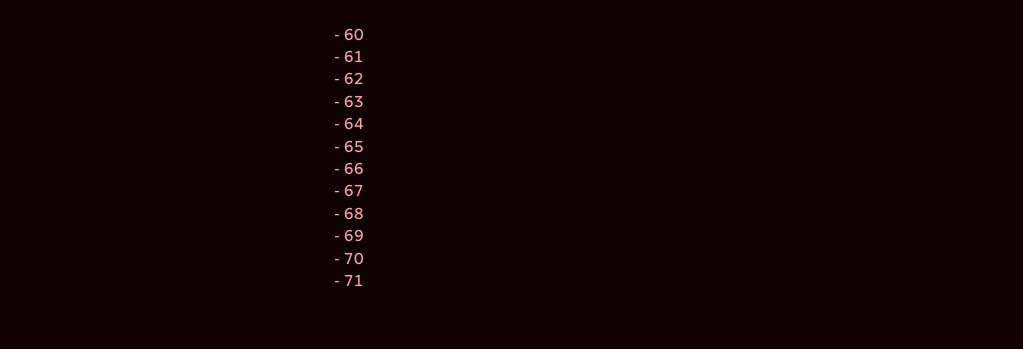- 60
- 61
- 62
- 63
- 64
- 65
- 66
- 67
- 68
- 69
- 70
- 71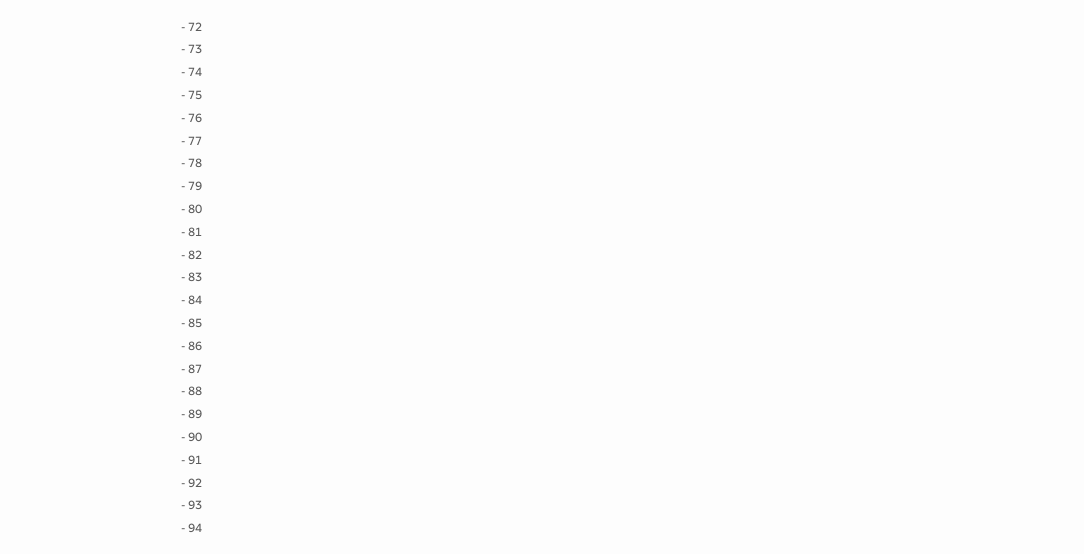- 72
- 73
- 74
- 75
- 76
- 77
- 78
- 79
- 80
- 81
- 82
- 83
- 84
- 85
- 86
- 87
- 88
- 89
- 90
- 91
- 92
- 93
- 94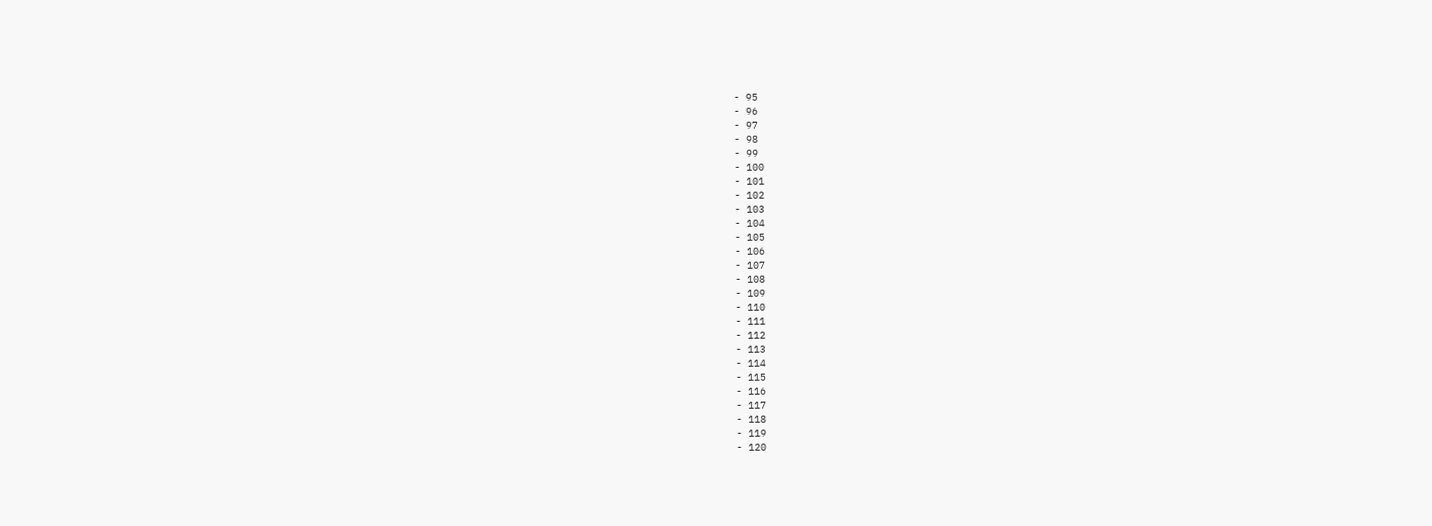- 95
- 96
- 97
- 98
- 99
- 100
- 101
- 102
- 103
- 104
- 105
- 106
- 107
- 108
- 109
- 110
- 111
- 112
- 113
- 114
- 115
- 116
- 117
- 118
- 119
- 120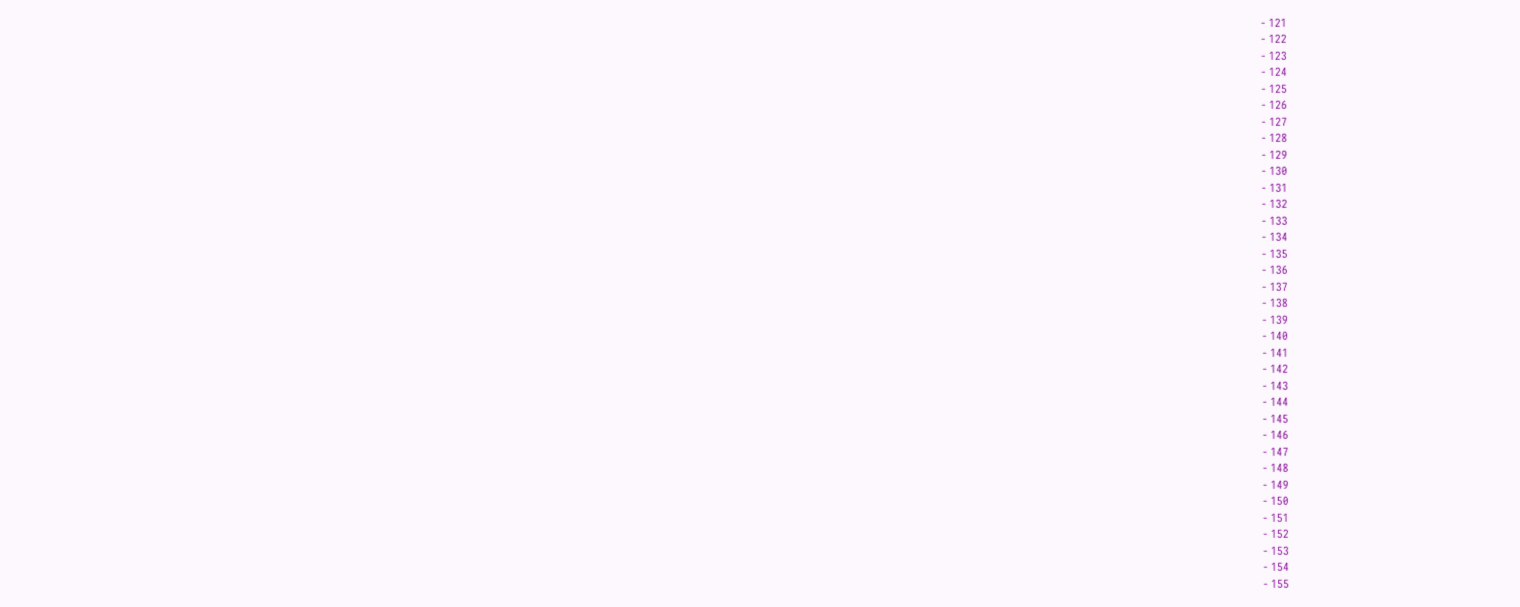- 121
- 122
- 123
- 124
- 125
- 126
- 127
- 128
- 129
- 130
- 131
- 132
- 133
- 134
- 135
- 136
- 137
- 138
- 139
- 140
- 141
- 142
- 143
- 144
- 145
- 146
- 147
- 148
- 149
- 150
- 151
- 152
- 153
- 154
- 155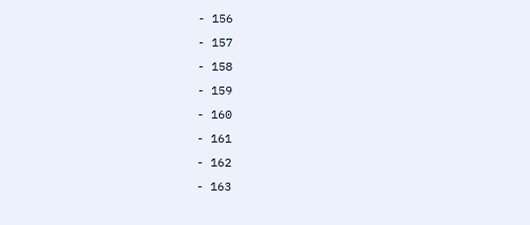- 156
- 157
- 158
- 159
- 160
- 161
- 162
- 163